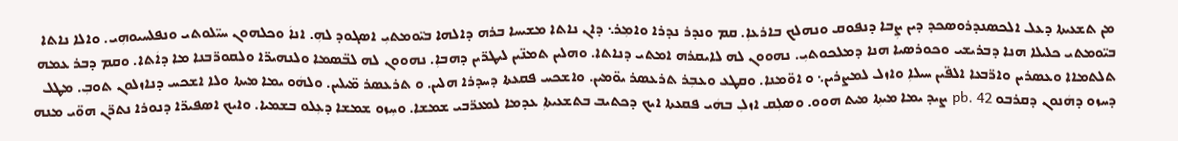ܡܢ ܬܫܥܝܬܐ ܕܥܠ ܐܠܟܣܢܕܪܘܣܟܕ ܕܝܢ ܨܼܒܐ ܕܢܦܘܩ ܘܢܗܠܟ ܒܐܪܥܐܼ. ܩܡ ܘܢܕܪ ܢܕܪܐ ܘܐܡܼܪ܆ ܕܐܢ ܢܐܬܐ ܡܫܝܚܐ ܒܪܗ ܕܐܠܗܐ ܒܝ̈ܘܡܬܝܼ ܐܣܓܘܕ ܠܗܼ. ܐܢܐܿ ܘܟܠܗܘܢ ܚܝ̈ܠܘܬܝ ܘܢܦܠܚܝܘܗܼܝ. ܘܐܠܐ ܢܐܬܐ ܒܝ̈ܘܡܬܝ ܟܠܝܠܐ ܗܢܐ ܕܒܪܝܫܝ ܘܟܘܪܣܝܐ ܗܢܐ ܕܡܠܟܘܬܝܼ. ܢܗܘܘܢ ܠܗ ܠܐܝܩܪܗ ܐܡܬܝ ܕܢܐܬܐ. ܘܗܠܝܢ ܬܡܢ̈ܝܢ ܠܝܛܪ̈ܝܢ ܕܗܒܐܼ. ܢܗܘܘܢ ܠܗ ܠܒ̈ܣܡܐ ܘܠܢܗܝܪ̈ܐ ܘܠܩܘܪ̈ܒܢܐ ܡܐ ܕܐܿܬܐ. ܘܩܡ ܕܒܪ ܥܡܗ ܬܠܬܡܐܐ ܘܥܣܪܝܢ ܘܐܪ̈ܒܥܐ ܐܠܦ̈ܝܢ ܚܝܠܐܼ ܘܐܙܠ ܠܡܨܪܝܢ܆ ܘ ܐܘ̈ܡܢܐ. ܘܩܛܥ ܘܥܒܼܪ ܬܪܥܣܪ ܝܘ̈ܡܝܢ. ܘܐܫܟܚ ܦܩܥܬܐ ܕܚܕܪܐ ܗܠܝܢ. ܘ ܬܪܥܣܪ ܡ̈ܝܠܝܢ. ܘܠܗܿܘ ܝܡܐ ܡܝܬܐ ܘܠܐ ܐܫܟܚ ܕܢܐܙܠܘܢ ܬܘܒܼ. ܡܛܠ ܕܚܙܘ ܕܗܿܢܘܢ ܕܩܪܒܘ pb. 42 ܨܝܕ ܝܡܐ ܡܝܬܼܐ ܡܝܬ ܗܘܘ. ܘܣܠܼܩ ܐܙܠܼ ܒܗܿܝ ܦܩܥܬܐ ܐܝܟ ܕܟܬܝܒ ܒܬܫܥܝܬܐܼ ܥܕܡܐ ܠܡܥܪ̈ܒܝ ܫܡܫܐ. ܘܚܼܙܘ ܫܡܫܐ ܕܥܼܠܘ ܒܫܡܝܐ. ܘܐܝܟ ܐܣܦܝܪ̈ܐ ܕܢܘܪܐ ܢܬܪ̈ܢ ܗܘ̈ܝ ܡܢܗ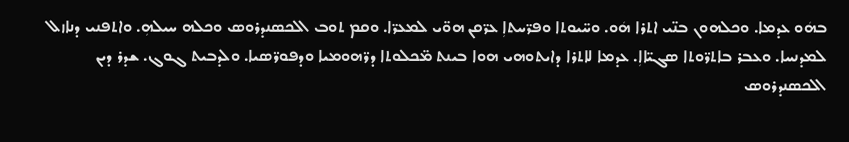ܒܗܿܘ ܥܕܡܐ. ܘܟܠܗܘܢ ܒܢ̈ܝ ܐܬܪܐ ܗܿܘ. ܘܚ̈ܝܘܬܐ ܘܦܪ̈ܚܬܐܼ ܥܪ̈ܩܢ ܗܘ̈ܝ ܠܡܥܪ̈ܐ. ܘܩܡ ܬܘܒ ܐܠܟܣܢܕܪܘܣ ܘܟܠܗ ܚܝܠܗܼ. ܘܐܬܦܢܝ ܕܢܐܙܠ ܠܡܕܢܚܐ. ܘܥܒܪ ܒܐܬܪ̈ܘܬܐ ܣܓܝ̈ܐܐܼ. ܥܕܡܐ ܠܐܬܪܐ ܕܐܝܬܘܗܝ ܗܘܐ ܒܝܢܬ ܡ̈ܟܠܘܬܐ ܕܪ̈ܗܘܡܝܐ ܘܕܦܘܪ̈ܣܝܐ. ܘܠܕܒܝܬ ܓܘܓ. ܫܕܪ ܕܝܢ ܐܠܟܣܢܕܪܘܣ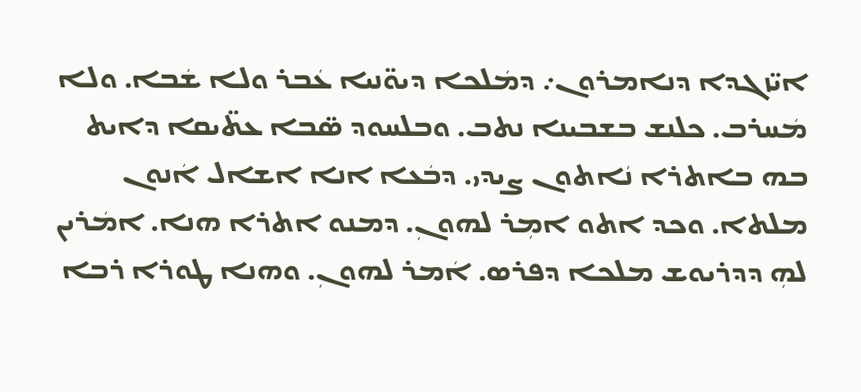ܐܝ̈ܙܓܕܐ ܕܢܐܡܪܘܢ܇ ܕܡܿܠܟܐ ܕܝܘ̈ܢܝܐ ܥܿܒܪ ܘܠܐ ܫܿܒܐ. ܘܠܐ ܡܿܚܪܒ. ܟܠܢܫ ܒܫܒܝܢܐ ܢܬܒ. ܘܒܠܚܘܕ ܣ̈ܒܐ ܥܬ̈ܝܩܐ ܕܐܝܬ ܒܗ ܒܐܬܪܐ ܢܿܐܬܘܢ ܨܝܕܝ. ܕܒܿܥܐ ܐܢܐ ܐܫܐܠ ܐܿܢܘܢ ܡܠܬܐ. ܘܟܕ ܐܬܘ ܐܡܼܪ ܠܗܘܢܼ. ܕܡܢܘ ܐܬܪܐ ܗܢܐ. ܐܡܿܪܝܢ ܠܗܼ ܕܕܪܝܘܫ ܡܠܟܐ ܕܦܪܣ. ܐܿܡܪ ܠܗܘܢܼ. ܘܗܢܐ ܛܘܪܐ ܪܒܐ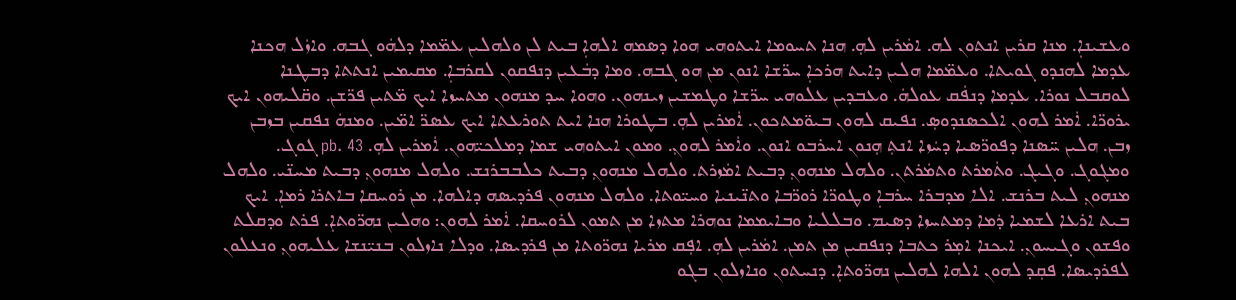ܘܥܫܝܢܐܼ. ܡܢܐ ܩܪܝܢ ܐܢܬܘܢ ܠܗ. ܐܡܿܪܝܢ ܠܗܼ. ܗܢܐ ܬܚܘܡܐ ܐܝܬܘܗܝ ܗܘܐ ܕܣܡܗ ܐܠܗܐܼ ܒܝܬ ܠܢ ܘܠܗܠܝܢ ܥܡ̈ܡܐ ܕܠܗܿܘ ܓܒܗ. ܘܐܙܿܠ ܗܟܢܐ ܥܕܡܐ ܠܗܢܕܘ ܓܘܝܬܐ. ܘܥܡ̈ܡܐ ܗܠܝܢ ܕܐܝܬ ܗܪܟܐܼ ܚܪ̈ܫܐ ܐܢܘܢ ܡܢ ܗܘ ܓܒܗ. ܘܡܐ ܕܒܿܥܝܢ ܕܢܦܩܘܢ ܠܩܪܒܐܼ. ܡܩܝܡܝܢ ܐܢܬܬܐ ܕܒܛܢܐ ܠܘܩܒܠ ܢܘܪܐ. ܥܕܡܐ ܕܢܦܿܩ ܥܘܠܗܿ. ܘܥܒܕܝܢ ܥܠܘܗܝ ܚܪ̈ܫܐ ܘܛܡܫܝܢ ܙܝܢܗܘܢ. ܘܗܘܐ ܚܕ ܡܢܗܘܢ ܡܬܚܙܐ ܐܝܟ ܡ̈ܬܝܢ ܦܪ̈ܫܢ. ܘܩ̈ܠܝܗܘܢ ܐܝܟ ܝܪܘܪ̈ܐ. ܐܿܡܪ ܠܗܘܢ ܐܠܟܣܢܕܘܣܼ. ܢܦܝܩ ܠܗܘܢ ܒܝܘ̈ܡܬܟܘܢ. ܐܿܡܪܝܢ ܠܗܼ. ܒܛܘܪܐ ܗܢܐ ܐܝܬ ܬܘܪܥܬܐ ܐܝܟ ܥܣܪ̈ ܐܡ̈ܝܢ. ܘܡܢܗܿ ܢܦܩܝܢ ܒܙܒܢ ܙܒܢ. ܗܠܝܢ ܚ̈ܣܢܐ ܕܦܘܪ̈ܣܝܐ ܕܚܿܙܐ ܐܢܬܼ ܗܼܢܘܢ ܐܚܪܒܘ ܐܢܘܢ. ܘܐܿܡܪ ܠܗܘܢܼ. ܘܡܘܢ ܐܝܬܘܗܝ ܫܡܐ ܕܡܠܟܝ̈ܗܘܢ. ܐܿܡܪܝܢ ܠܗܼ. pb. 43 ܓܘܓ. ܘܡܓܘܓ. ܘܓܝܓ. ܘܬܿܡܪܬ ܘܬܡܿܪܬܢ. ܘܠܗܠ ܡܢܗܘܢܼ ܕܒܝܬ ܐܡܿܙܪܬ. ܘܠܗܠ ܡܢܗܘܢܼ ܕܒܝܬ ܟܠܒܒܪܢܫ. ܘܠܗܠ ܡܢܗܘܢܼ ܕܒܝܬ ܡܚܢ̈ܝ. ܘܠܗܠ ܡܢܗܘܢܼ ܠܝܬ ܒܪܢܫ. ܐܠܐ ܡܕܒܪܐ ܚܪܒܐܼ ܘܛܘܪ̈ܐ ܪܘܪ̈ܒܐ ܘܬܢ̈ܝܢܝܐ ܘܚܝ̈ܘܬܐ. ܘܠܗܠ ܡܢܗܘܢ ܦܪܕܝܣܗ ܕܐܠܗܐ. ܡܢ ܪܘܚܩܐ ܒܐܬܪܐ ܪܡܐܼ. ܐܝܟ ܒܝܬ ܐܪܥܐ ܠܫܡܝܐ ܕܿܡܐ ܕܡܬܚܙܐ ܕܣܝܡ. ܘܒܠܠܝܐ ܘܒܐܝܡܡܐ ܢܘܗܪܐ ܡܬܙܐ ܡܢ ܬܡܘܢ ܠܪܘܚܩܐ. ܐܿܡܪ ܠܗܘܢ: ܘܗܠܝܢ ܢܗܪ̈ܘܬܐܼ. ܦܪܬ ܘܕܩܠܬ ܘܦܫܘܢ ܘܓܝܚܘܢܼ. ܐܝܟܢܐ ܐܡܼܪ ܟܬܒܐ ܕܢܦܩܝܢ ܡܢ ܬܡܢ. ܐܡܿܪܝܢ ܠܗܼ. ܐܦܼܩ ܡܪܝܐ ܢܗܪ̈ܘܬܐ ܡܢ ܦܪܕܝܣܐ. ܘܕܠܐ ܢܐܙܠܘܢ ܒܢܝ̈ܢܫܐ ܥܠܝܗܘܢܼ ܘܢܥܠܘܢ ܠܦܪܕܝܣܐ. ܦܩܼܕ ܠܗܘܢ ܐܠܗܐ ܠܗܠܝܢ ܢܗܪ̈ܘܬܐܼ. ܕܢܚܬܘܢ ܘܢܐܙܠܘܢ ܒܓܘ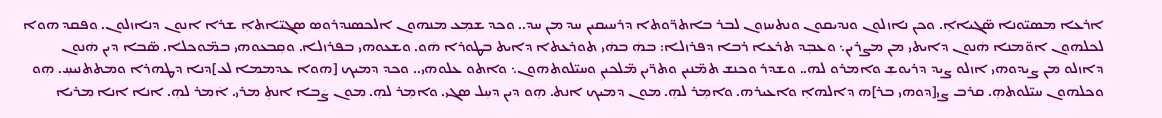ܐܪܥܐ ܡܣܝ̈ܘܢܐ ܣ̈ܓܝܐܐܼ. ܘܟܢ ܢܐܙܠܘܢ ܘܢܕܝܩܘܢ ܘܢܬܚܙܘܢ ܠܒܪ ܒܐܬܪ̈ܘܬܐ ܕܪܚܝܩܝܢ ܚܕ ܡܢ ܚܕ.. ܘܟܕ ܫܡܼܥ ܡܢܗܘܢ ܐܠܟܣܢܕܪܘܣ ܣܓܝ̈ܐܬܐܼ ܫܪܐ ܐܢܘܢ ܕܢܐܙܠܘܢ. ܘܦܩܕ ܗܘܐ ܠܟܠܗܘܢ ܐܘ̈ܡܢܐ ܗܿܢܘܢ ܕܐܝܬܝ ܡܢ ܡܨܪܝܢ܆ ܘܥܒܼܕ ܬܪܥܐ ܪܒܐ ܕܦܪܙܠܐ: ܒܗܿ ܒܗܿܝ ܬܘܪܥܬܐ ܕܐܝܬ ܒܛܘܪܐ ܗܿܘ. ܘܫܥܘܗܝ ܒܦܪܙܠܐ. ܘܩܼܒܥܘܗܝ ܒܡ̈ܘܟܠܐ. ܣ̈ܒܐ ܕܝܢ ܗܿܢܘܢ ܕܐܙܠܘ ܡܢ ܨܝܕܘܗܝ ܐܙܠܘ ܨܝܕ ܕܪܝܘܫܼ ܘܐܡܪܘ ܠܗ.. ܘܫܕܪ ܘܟܢܫ ܬܡ̈ܢܝܢ ܘܬܪ̈ܝܢ ܡ̈ܠܟܝܢܼ ܘܚܝ̈ܠܘܬܗܘܢ܆ ܘܐܬܘ ܥܠܘܗܝ.. ܘܟܕ ܕܡܝܟ [ܗܘܐ ܥܕܡܡܐ ܠܥ]ܕܢܐ ܕܛܗܪܐ ܘܡܬܬܢܝܚܼ. ܗܼܘ ܘܟܠܗܘܢ ܚܝ̈ܠܘܬܗܼ. ܩܪܒ ܨܝ[ܕܘܗܝ ܒܪ]ܗ ܕܐܠܗܐܼ ܘܐܥܝܪܗ. ܘܐܡܼܪ ܠܗܼ. ܡܘܢ ܕܡܝܟ ܐܢܬ. ܗܼܘ ܕܝܢ ܕܚܼܠ ܣܓܝ. ܘܐܡܼܪ ܠܗܼ. ܡܘܢ ܨܿܒܐ ܐܢܬܼ ܡܪܝ. ܐܿܡܪ ܠܗܼ. ܐܢܐ ܐܢܐ ܡܪܝܐ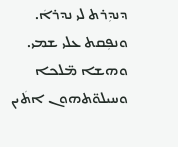ܕܢܕܼܪܬ ܠܝ ܢܕܪܐܿ. ܘܢܦܼܩܬ ܥܠܝ ܫܡܝ. ܘܗܫܐ ܡ̈ܠܟܐ ܘܚܝܠܘ̈ܬܗܘܢ ܐܬܿܝܢ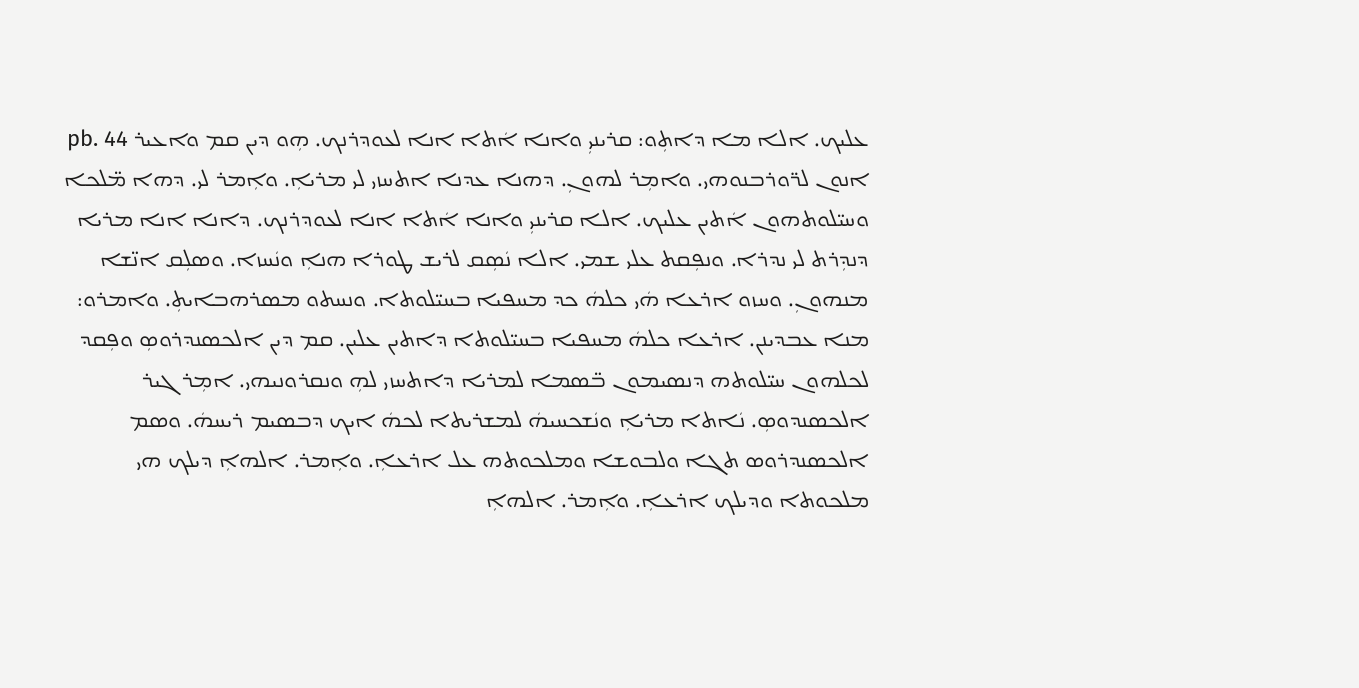ܥܠܝܟ. ܐܠܐ ܡܐ ܕܐܬܼܘ: ܩܪܝܢܝܼ ܘܐܢܐ ܐܿܬܐ ܐܢܐ ܠܥܘܕܪܢܟ. ܗܼܘ ܕܝܢ ܩܡ ܘܐܥܝܪ pb. 44 ܐܢܘܢ ܠܪ̈ܘܪܒܢܘܗܝ. ܘܐܡܼܪ ܠܗܘܢܼ. ܕܗܢܐ ܥܕܢܐ ܐܬܚܙܝ ܠܝ ܡܪܝܐܼ. ܘܐܼܡܪ ܠܝ. ܕܗܐ ܡ̈ܠܟܐ ܘܚܝ̈ܠܘܬܗܘܢ ܐܿܬܝܢ ܥܠܝܟ. ܐܠܐ ܩܪܝܢܝܼ ܘܐܢܐ ܐܿܬܐ ܐܢܐ ܠܥܘܕܪܢܟ. ܕܐܢܐ ܐܢܐ ܡܪܝܐ ܕܢܕܼܪܬ ܠܝ ܢܕܪܐ. ܘܢܦܼܩܬ ܥܠܝ ܫܡܝ. ܐܠܐ ܢܿܣܼܩ ܠܪܝܫ ܛܘܪܐ ܗܢܐܼ ܘܢܿܚܙܐ. ܘܣܠܼܩ ܐܢ̈ܫܐ ܡܢܗܘܢܼ. ܘܚܙܘ ܐܪܥܐ ܗܿܝ ܟܠܗܿ ܟܕ ܡܚܦܝܐ ܒܚܝ̈ܠܘܬܐ. ܘܢܚܬܘ ܡܣܪܗܒܐܝܬܼ. ܘܐܡܪܘ: ܡܢܐ ܥܒܕܝܢܢ. ܐܪܥܐ ܟܠܗܿ ܡܚܦܝܐ ܒܚܝ̈ܠܘܬܐ ܕܐܬܝܢ ܥܠܝܢ. ܩܡ ܕܝܢ ܐܠܟܣܢܕܪܘܣܼ ܘܦܼܩܕ ܠܟܠܗܘܢ ܚܝ̈ܠܘܬܗ ܕܢܣܝܡܘܢ ܒ̈ܣܡܐ ܠܡܪܝܐ ܕܐܬܚܙܝ ܠܗܼ ܘܢܩܪܘܢܝܗܝ. ܐܡܼܪ ܓܝܪ ܐܠܟܣܢܕܘܣܼ. ܢܿܐܬܐ ܡܪܝܐܼ ܘܢܿܫܟܚܝܗܿ ܠܡܫܪܝܬܐ ܠܟܗܿ ܐܝܟ ܕܒܣܝܡ ܪܝܚܗܿ. ܘܣܡ ܐܠܟܣܢܕܪܘܣ ܬܓܐ ܘܠܒܘܫܐ ܘܡܠܟܘܬܗ ܥܠ ܐܪܥܐܼ. ܘܐܼܡܪ. ܐܠܗܐܼ ܕܝܠܟ ܗܝ ܡܠܟܘܬܐ ܘܕܝܠܟ ܐܪܥܐܼ. ܘܐܼܡܪ. ܐܠܗܐܼ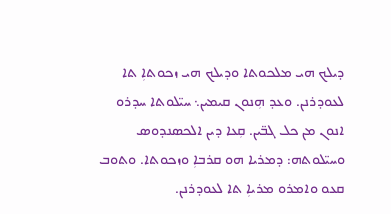ܕܝܠܟ ܗܝ ܡܠܟܘܬܐ ܘܕܝܠܟ ܗܝ ܙܟܘܬܐܼ ܬܐ ܠܥܘܕܪܢܢ. ܘܥܕ ܗܼܢܘܢ ܩܝܡܝܢ܆ ܚܝ̈ܠܘܬܐ ܚܕܪܘ ܐܢܘܢ ܡܢ ܟܠ ܓܒ̈ܝܢ. ܩܼܥܐ ܕܝܢ ܐܠܟܣܢܕܘܣ ܘܚܝ̈ܠܘܬܗ: ܕܡܪܝܐ ܗܘ ܩܪܒܐܼ ܘܙܟܘܬܐ. ܘܬܘܒ ܩܥܘ ܘܐܡܪܘ ܡܪܝܐܼ ܬܐ ܠܥܘܕܪܢܢ.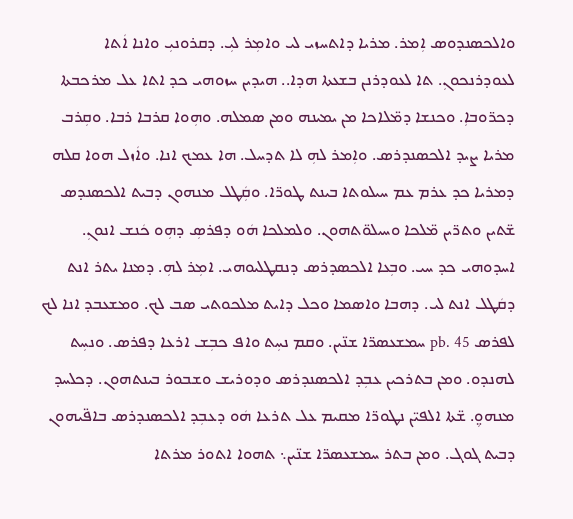ܘܐܠܟܣܢܕܘܣ ܐܼܡܪ. ܡܪܝܐ ܕܐܬܚܙܝ ܠܝ ܘܐܡܼܪ ܠܝܼ. ܕܩܪܘܢܝܼ ܘܐܢܐ ܐܿܬܐ ܠܥܘܕܪܢܟܘܢܼ. ܬܐ ܠܥܘܕܪܢܢ ܒܫܥܬܐ ܗܕܐ.. ܗܝܕܝܢ ܚܙܘܗܝ ܟܕ ܐܬܐ ܥܠ ܡܪܟܒܬܐ ܕܟܪ̈ܘܒܐܼ. ܘܟܢܫܐ ܕܡ̈ܠܐܟܐ ܡܢ ܝܡܝܢܗ ܘܡܢ ܣܡܠܗ. ܘܗܼܘܐ ܩܪܒܐ ܪܒܐ. ܘܩܼܪܒ ܡܪܝܐ ܨܝܕ ܐܠܟܣܢܕܪܣ. ܘܐܼܡܪ ܠܗܼ ܠܐ ܬܕܚܠ. ܗܐ ܥܡܟ ܐܢܐ. ܘܐܿܙܠ ܗܘܐ ܩܠܗ ܕܡܪܝܐ ܟܕ ܥܪܡ ܥܡ ܚܝܠܘܬܐ ܒܝܢܬ ܛܘܪ̈ܐ. ܘܩܼܿܛܠ ܡܢܗܘܢ ܕܒܝܬ ܐܠܟܣܢܕܣ ܫ̈ܬܝܢ ܘܬܪ̈ܝܢ ܡ̈ܠܟܐ ܘܚܝܠܘ̈ܬܗܘܢ. ܘܠܡܠܟܐ ܗܿܘ ܕܦܪܣܼ ܕܗܼܘ ܟܿܢܫ ܐܢܘܢܼ. ܐܚܕܘܗܝ ܟܕ ܚܝ. ܘܒܼܥܐ ܐܠܟܣܕܪܣ ܕܢܩܛܠܝܘܗܝ. ܐܡܼܪ ܠܗܼ. ܕܡܢܐ ܝܬܪ ܐܢܬ ܕܩܿܛܠ ܐܢܬ ܠܝ. ܕܗܒܐ ܘܐܣܡܐ ܘܟܠ ܕܐܝܬ ܡܠܟܘܬܝ ܣܒ ܠܟ. ܘܡܫܥܒܕ ܐܢܐ ܠܟ ܠܦܪܣ pb. 45 ܚܡܫܥܣܪ̈ܐ ܫܢ̈ܝܢ. ܘܩܡ ܢܚܼܬ ܘܐܦ ܟܒܼܫ ܐܪܥܐ ܕܦܪܣ. ܘܢܚܼܬ ܠܗܢܕܘ. ܘܡܢ ܒܬܪܟܝܢ ܥܒܼܕ ܐܠܟܣܢܕܪܣ ܘܕܘܪܝܫ ܘܫܒܘܪ ܒܝܢܬܗܘܢ. ܕܟܠܚܕ ܡܢܗܘ̤ܼ. ܫ̈ܬܐ ܐܠܦܝ̈ܢ ܢܛܘܪ̈ܐ ܡܩܝܡ ܥܠ ܬܪܥܐ ܗܿܘ ܕܥܒܼܕ ܐܠܟܣܢܕܪܣ ܒܐܦ̈ܝܗܘܢ ܕܒܝܬ ܓܘܓ. ܘܡܢ ܒܬܪ ܚܡܫܥܣܪ̈ܐ ܫܢ̈ܝܢ܆ ܬܗܘܐ ܐܬܘܪ ܡܪܬܐ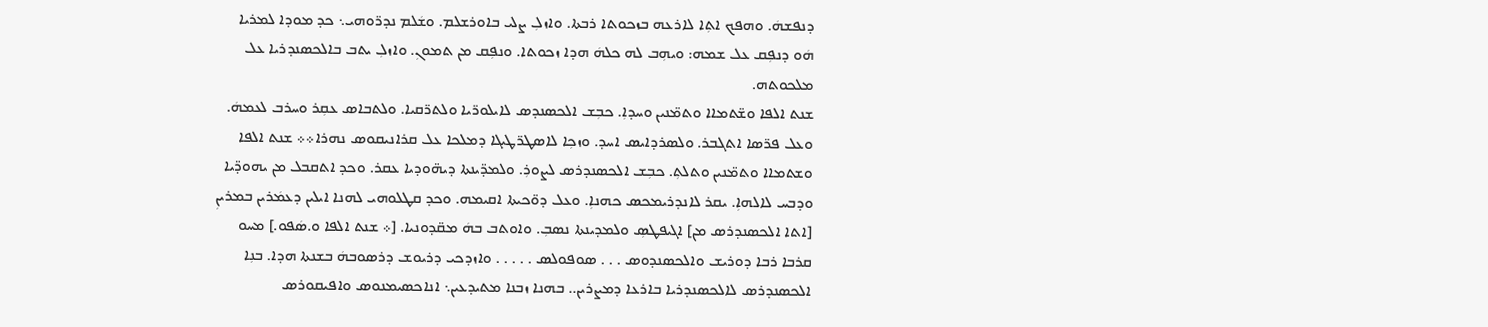ܕܢܦܫܗܿ. ܘܗܦܟ ܐܬܼܐ ܠܐܪܥܗ ܒܙܟܘܬܐ ܪܒܬܐ. ܘܐܙܠܼ ܨܠܝ ܒܐܘܪܫܠܡ. ܘܫܿܠܡ ܢܕܪ̈ܘܗܝ܆ ܟܕ ܡܘܕܐ ܠܡܪܝܐ ܗܿܘ ܕܢܦܼܩ ܥܠ ܫܡܗ: ܘܝܗܼܒ ܠܗ ܟܠܗܿ ܗܕܐ ܙܟܘܬܐ. ܘܢܦܼܩ ܡܢ ܬܡܘܢܼ. ܘܐܙܠܼ ܝܬܒ ܒܐܠܟܣܢܕܪܝܐ ܥܠ ܡܠܟܘܬܗ.
ܫܢܬ ܐܠܦܐ ܘܫ̈ܬܡܐܐ ܘܬܡ̈ܢܝܢ ܘܚܕܐܼ. ܟܒܼܫ ܐܠܟܣܢܕܣ ܠܐܝܠܘܪ̈ܝܐ ܘܠܬܪ̈ܩܝܐ. ܘܠܬܒܐܣ ܥܩܼܪ ܘܚܪܒ ܠܥܡܗܿ. ܘܥܠ ܦܪ̈ܣܐ ܐܬܓܒܪ. ܘܠܣܪܕܐܝܣ ܐܚܕ. ܘܙܟܼܐ ܠܐܣܛܪ̈ܛܝܓܐ ܕܡܠܟܐ ܥܠ ܩܪܐܢܝܩܘܣ ܢܗܪܐ܀܀ ܫܢܬ ܐܠܦܐ ܘܫܬܡܐܐ ܘܬܡ̈ܢܝܢ ܘܬܠܬܼ. ܟܒܼܫ ܐܠܟܣܢܕܪܣ ܠܨܘܪܼ. ܘܠܡܕ̈ܝܢܬܐ ܕܝܗ̈ܘܕܝܐ ܥܩܪ. ܘܟܕ ܐܬܩܒܠ ܡܢ ܝܗܘܕ̈ܝܐ ܘܕܒܚ ܠܐܠܗܐܼ. ܝܩܪ ܠܐܢܕܪܝܡܟܣ ܟܗܢܐܼ. ܘܥܠ ܕܘ̈ܟܝܬܐ ܐܩܝܡܗ. ܘܟܕ ܩܛܠܘܗܝ ܠܗܢܐ ܐܝܠܝܢ ܕܥܡܿܪܝܢ ܒܡܪܝܢܼ [ܐܬܐ ܐܠܟܣܢܕܪܣ ܡܢ] ܐܓܝܦܛܣܼ ܘܠܡܕܝܢܬܐ ܢܣܒܼ. ܘܐܘܬܒ ܒܗܿ ܡܩ̈ܕܘܢܝܐ. [܀ ܫܢܬ ܐܠܦܐ ܘ.ܣܿܦܘ.] ܡܚܘ ܩܪܒܐ ܪܒܐ ܕܘܪܝܫ ܘܐܠܟܣܢܕܘܣ . . . ܣܘܦܘܠܣ . . . . . ܘܐܙܕܟܝ ܕܪܝܘܫ ܕܪܣܘܒܗܿ ܒܫܢܬܐ ܗܕܐ. ܒܢܼܐ ܐܠܟܣܢܕܪܣ ܠܐܠܟܣܢܕܪܝܐ ܒܐܪܥܐ ܕܡܨܪܝܢ.. ܒܗܢܐ ܙܒܢܐ ܡܬܝܕܥܝܢ܆ ܐܢܐܟܣܝܡܢܘܣ ܘܐܦܝܩܘܪܣ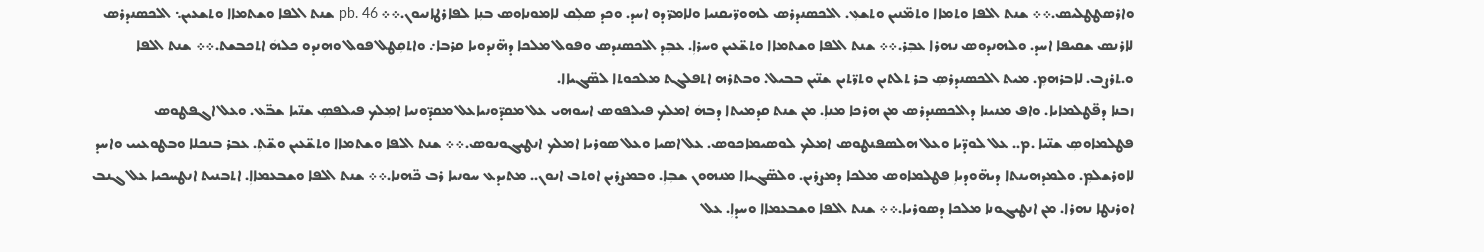ܘܐܪܣܛܛܠܝܣ.܀܀ ܫܢܬ ܐܠܦܐ ܘܬܡܐܐ ܘܬܡ̈ܢܝܢ ܘܬܫܥܼ. ܐܠܟܣܢܕܪܣ ܠܗܘܪ̈ܝܩܢܝܐ ܘܠܐܡܪ̈ܕܘ ܐܚܕ. ܘܟܕ ܣܠܼܩ ܠܐܡܘܢܐܘܣ ܒܢܼܐ ܠܦܐܪܛܐܢܝܘܢ.܀܀ pb. 46 ܫܢܬ ܐܠܦܐ ܘܫܬܡܐܐ ܘܬܫܥܝܢ܆ ܐܠܟܣܢܕܪܣ ܠܐܪܢܣ ܫܩܝܦܐ ܐܚܕ. ܘܠܗܢܕܘܣ ܢܗܪܐ ܥܒܼܪ.܀܀ ܫܢܬ ܐܠܦܐ ܘܫܬܡܐܐ ܘܬܫ̈ܥܝܢ ܘܚܪܐܼ. ܥܒܼܕ ܐܠܟܣܢܕܣ ܘܦܘܠ ܡܠܟܐ ܕܗ̈ܢܕܘܝܐ ܩܪܒܐ܇ ܘܐܬܩܼܛܠ ܦܘܠ ܘܗܢܕܘ ܟܠܗܿ ܐܬܟܒܫܬ.܀܀ ܫܢܬ ܐܠܦܐ ܘ.ܬܪܨܒ. ܠܐܒܪܗܡܼ. ܡܝܬ ܐܠܟܣܢܕܪܣܼ ܒܪ ܬܠܬܝܢ ܘܬܪ̈ܬܝܢ ܫܢ̈ܝܢ ܒܒܝܠ. ܘܒܬܪܗ ܐܬܦܠܓܬ ܡܠܟܘܬܐ ܠܣ̈ܓܝܐܐ.
ܙܒܢܐ ܕܦ̈ܛܠܡܐܝܐ. ܘܐܦ ܡܢܝܢܐ ܕܐܠܟܣܢܕܪܣ ܡܢ ܗܪܟܐ ܡܢܐܼ. ܡܢ ܫܢܬ ܩܕܡܝܬܐ ܕܒܗܿ ܐܡܠܟ ܦܝܠܦܘܣ ܐܚܘܗܝ ܥܠ ܡܩܕ̈ܘܢܝܐܥܠ ܡܩܕ̈ܘܢܝܐ ܐܡܼܠܟ ܦܝܠܦܣܼ ܫܢ̈ܝܐ ܫܒ̈ܥ. ܘܥܠ ܐܓܦܛܘܣ ܦܛܠܡܐܘܣܼ ܫܢ̈ܝܐ .ܡ.. ܥܠ ܠܘܕ̈ܝܐ ܘܥܠ ܗܠܣܦܢܛܘܣ ܐܡܠܟ ܠܘܣܝܡܐܟܘܣ. ܥܠ ܐܣܝܐ ܘܥܠ ܣܘܪܝܐ ܐܡܠܟ ܐܢܛܝܓܘܢܘܣ.܀܀ ܫܢܬ ܐܠܦܐ ܘܫܬܡܐܐ ܘܬܫ̈ܥܝܢ ܘܫ̈ܬܼ. ܥܒܪ ܒܢܟܠܐ ܘܒܛܘܥܝܝ ܘܐܚܕ ܠܐܘܪܫܠܡܼ. ܘܠܡܕܗܝܢܬܐ ܕܝܗ̈ܘܕܝܐܼ ܦܛܠܡܐܘܣ ܡܠܟܐ ܕܡܨܪܝܢ. ܘܠܣ̈ܓܝܐܐ ܡܢܗܘܢ ܫܒܼܐܼ. ܘܒܡܨܪܝܢ ܐܘܬܒ ܐܢܘܢ.. ܡܬܝܕܥ ܚܘܢܝܐ ܪܒ ܟ̈ܗܢܐ.܀܀ ܫܢܬ ܐܠܦܐ ܘܫܒܥܡܐܐܼ. ܐܬܒܢܝܬ ܐܢܛܚܟܝܐ ܥܠ ܓܢܒ ܐܘܪܢܛܐ ܢܗܪܐ. ܡܢ ܐܢܛܝܓܘܢܐ ܡܠܟܐ ܕܣܘܪܝܐ.܀܀ ܫܢܬ ܐܠܦܐ ܘܫܒܥܡܐܐ ܘܚܕܐܼ. ܥܠ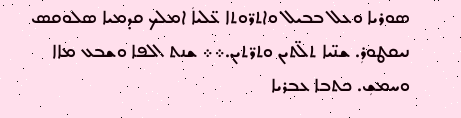ܣܘܪܝܐ ܘܥܠ ܒܒܝܠ ܘܐܬܪ̈ܘܬܐ ܥ̈ܠܝܐܿ ܐܡܠܟ ܩܕܡܝܐ ܣܠܘܩܣ ܢܝܩܛܘܪܼ. ܫܢ̈ܝܐ ܬܠ̈ܬܝܢ ܘܬܪ̈ܬܝܢ.܀܀ ܫܢܬ ܐܠܦܐ ܘܫܒܥ ܡܐܐ ܘܚܡܫܼ. ܟܬܒܐ ܥܒܪܝܐ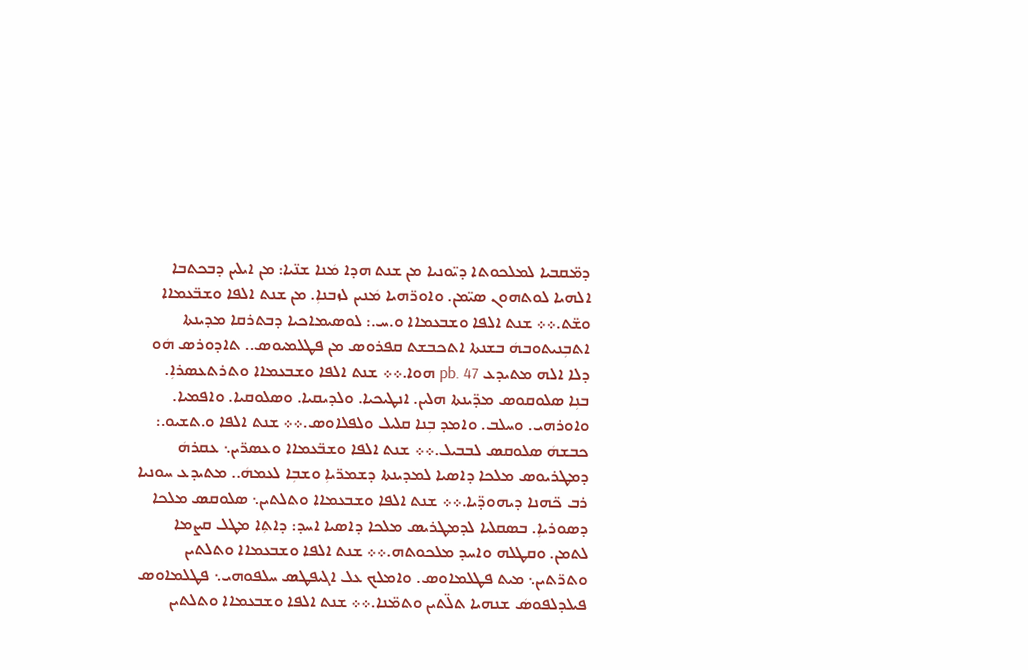ܕܡ̈ܩܒܝܐ ܠܡܠܟܘܬܐ ܕܝ̈ܘܢܝܐ ܡܢ ܫܢܬ ܗܕܐ ܡܿܢܐ ܫܢ̈ܝܐ: ܡܢ ܐܝܠܝܢ ܕܒܟܬܒܐ ܐܠܗܝܐ ܠܘܬܗܘܢ ܣܝ̈ܡܢ. ܘܐܘܪ̈ܗܝܐ ܡܿܢܝܢ ܠܙܒܢܐܼ. ܡܢ ܫܢܬ ܐܠܦܐ ܘܫܒ̈ܥܡܐܐ ܘܫ̈ܬ.܀܀ ܫܢܬ ܐܠܦܐ ܘܫܒܥܡܐܐ ܘ.ܚ.: ܠܘܣܝܡܐܟܝܐ ܕܒܬܪܩܐ ܡܕܝܢܬܐ ܐܬܒܼܢܝܬܘܒܗܿ ܒܫܢܬܐ ܐܬܟܒܫܬ ܩܦܪܘܣ ܡܢ ܦܛܠܡܝܘܣ.. ܬܐܕܘܪܣ ܗܿܘ ܕܠܐ ܐܠܗ ܡܬܝܕܥ pb. 47 ܗܘܐ.܀܀ ܫܢܬ ܐܠܦܐ ܘܫܒܥܡܐܐ ܘܬܪܬܥܣܪܐܼ. ܒܢܼܐ ܣܠܘܩܘܣ ܡܕ̈ܝܢܬܐ ܗܠܝܢ. ܐܢܛܝܟܝܐ. ܘܠܕܝܩܝܐ. ܘܣܠܘܩܝܐ. ܘܐܦܡܝܐ. ܘܐܘܪܗܝ. ܘܚܠܒ. ܘܐܡܕ ܒܼܢܐ ܩܠܝܠ ܘܠܦܠܐܘܣ.܀܀ ܫܢܬ ܐܠܦܐ ܘ.ܬܫܝܘ.: ܟܒܫܗܿ ܣܠܘܩܣ ܠܒܒܝܠ.܀܀ ܫܢܬ ܐܠܦܐ ܘܫܒ̈ܥܡܐܐ ܘܥܣܪ̈ܝܢ܆ ܥܩܪܗܿ ܕܡܛܪܝܘܣ ܡܠܟܐ ܕܐܣܝܐ ܠܡܕܝܢܬܐ ܕܫܡܪ̈ܝܐܼ ܘܫܒܼܐ ܠܥܡܗܿ.. ܡܬܝܕܥ ܚܘܢܝܐ ܪܒ ܟ̈ܗܢܐ ܕܝܗܘܕ̈ܝܐ.܀܀ ܫܢܬ ܐܠܦܐ ܘܫܒܥܡܐܐ ܘܬܠܬܝܢ܆ ܣܠܘܩܣ ܡܠܟܐ ܕܣܘܪܝܐܼ. ܒܣܩܠܝܐ ܠܕܡܛܪܝܣ ܡܠܟܐ ܕܐܣܝܐ ܐܚܕ: ܕܐܬܼܐ ܡܛܠ ܩܨܡܐ ܠܬܡܢ. ܘܩܛܠܗ ܘܐܚܕ ܡܠܟܘܬܗ.܀܀ ܫܢܬ ܐܠܦܐ ܘܫܒܥܡܐܐ ܘܬܠܬܝܢ ܘܬܪ̈ܬܝܢ܆ ܡܝܬ ܦܛܠܡܐܘܣ. ܘܐܡܠܟ ܥܠ ܐܓܝܦܛܣ ܚܠܦܘܗܝ܆ ܦܛܠܡܐܘܣ ܦܝܠܕܠܦܘܣܿ ܫܢܗܝܐ ܬܠ̈ܬܝܢ ܘܬܡ̈ܢܐ.܀܀ ܫܢܬ ܐܠܦܐ ܘܫܒܥܡܐܐ ܘܬܠܬܝܢ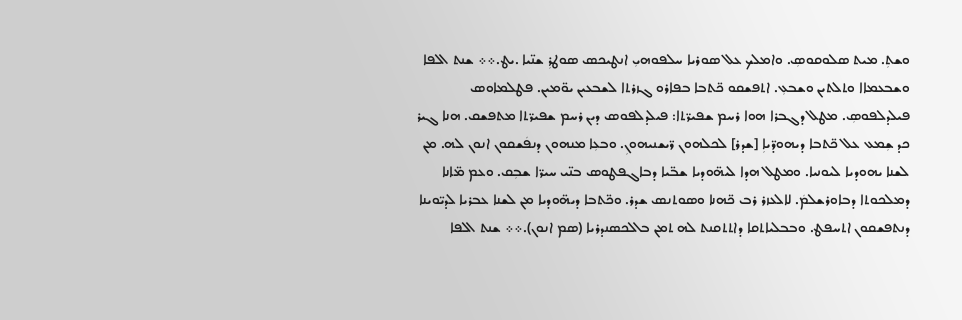ܘܫܬܼ. ܡܝܬ ܣܠܘܩܘܣܼ. ܘܐܡܠܟ ܥܠ ܣܘܪܝܐ ܚܠܦܘܗܝܼ ܐܢܛܝܟܣ ܣܘܛܪܼ ܫܢ̈ܝܐ .ܝܛ.܀܀ ܫܢܬ ܐܠܦܐ ܘܫܒܥܡܐܐ ܘܬܠܬܝܢ ܘܫܒܥܼ. ܐܬܦܫܩܘ ܟ̈ܬܒܐ ܒܦܐܪܘ ܓܙܪܬܐ ܠܫܒܥܝܢ ܝܘ̈ܡܝܢ. ܦܛܠܡܐܘܣ ܦܝܠܕܠܦܘܣܼ. ܡܛܠ ܕܓܒܪܐ ܗܘܐ ܪܚܡ ܫܦܝܪ̈ܬܐ: ܦܝܠܕܠܦܘܣ ܕܝܢ ܪܚܡ ܫܦܝܪ̈ܬܐ ܡܬܦܫܩ. ܗܢܐ ܓܝܪ ܟܕ ܫܼܡܥ ܥܠ ܟ̈ܬܒܐ ܕܝܗܘܕ̈ܝܐܼ [ܫܕܪ] ܠܟܠܗܘܢ ܪ̈ܝܫܢܝܗܘܢܼ. ܘܒܥܼܐ ܡܢܗܘܢ ܕܢܦܿܫܩܘܢ ܐܢܘܢ ܠܗ. ܡܢ ܠܫܢܐ ܝܗܘܕܝܐ ܠܝܘܢܝܐ. ܘܡܛܠ ܗܕܐ ܠܝܗ̈ܘܕܝܐ ܫܒ̈ܝܐ ܕܒܐܓܦܛܘܣ ܒܢ̈ܝ ܚܝܪ̈ܐ ܫܒܼܩ. ܘܥܡ ܡ̈ܐܢܐ ܕܡܠܟܘܬܐ ܕܒܐܘܪܫܠܡܿ. ܠܐܠܥܙܪ ܪܒ ܟ̈ܗܢܐ ܘܣܘܬܢܣ ܫܕܪ. ܘܟ̈ܬܒܐ ܕܝܗ̈ܘܕܝܐ ܡܢ ܠܫܢܐ ܥܒܪܝܐ ܠܕܝ̈ܘܝܢܐ ܕܢܬܦܫܩܘܢ ܐܬܚܦܛ. ܘܒܒܠܝܐܬܩܐ ܕܐܬܬܩܢܬ ܠܗ ܬܡܢ ܒܐܠܟܣܢܕܪܝܐ (ܣܡ ܐܢܘܢ).܀܀ ܫܢܬ ܐܠܦܐ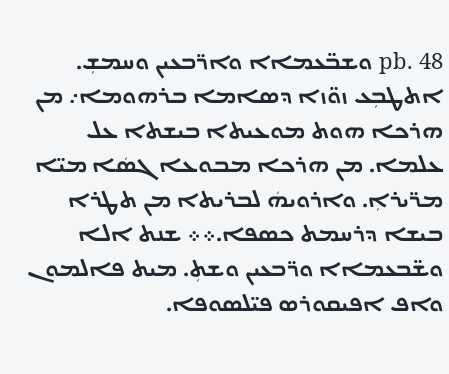pb. 48 ܘܫܒ̈ܥܡܐܐ ܘܐܪ̈ܒܥܝܢ ܘܚܡܫܼ. ܐܬܛܒܼܥ ܙܘ̈ܙܐ ܕܣܐܡܐ ܒܪܗܘܡܐ܇ ܡܢ ܗܪܟܐ ܗܘܬ ܡܘܥܝܬܐ ܒܝܫܬܐ ܥܠ ܥܠܡܐ. ܡܢ ܗܪܟܐ ܡܒܘܥܐ ܓܣܿܐ ܡܝ̈ܐ ܡܪ̈ܝܪܐܼ. ܘܐܪܘܝܗܿ ܠܒܪܝܬܐ ܡܢ ܬܛܪܐ ܒܝܫܐ ܕܪܚܡܬ ܟܣܦܐ.܀܀ ܫܢܬ ܐܠܐ ܘܫ̈ܒܥܡܐܐ ܘܪ̈ܒܥܝܢ ܘܫܬܼ. ܡܝܬ ܦܐܠܡܘܢ ܘܐܦ ܐܦܝܩܘܪܣ ܦܝ̈ܠܣܘܦܐ.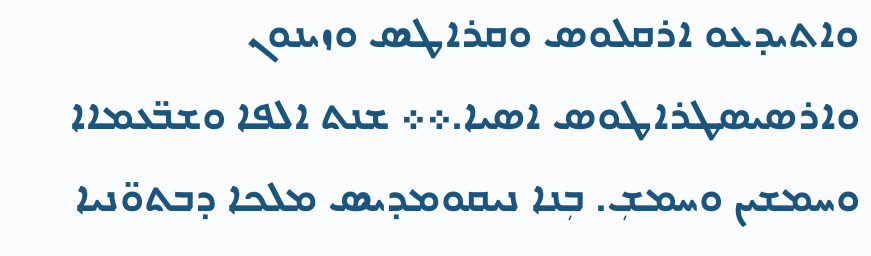ܘܐܬܝܕܥܘ ܐܪܩܠܘܣ ܘܩܪܐܛܣ ܘܙܝܢܘܢ ܘܐܪܣܝܣܛܪܐܛܘܣ ܐܣܝܐ.܀܀ ܫܢܬ ܐܠܦܐ ܘܫܒ̈ܥܡܐܐ ܘܚܡܫܝܢ ܘܚܡܫܼ. ܒܼܢܐ ܢܝܩܘܡܕܝܣ ܡܠܟܐ ܕܒܬܘ̈ܢܝܐ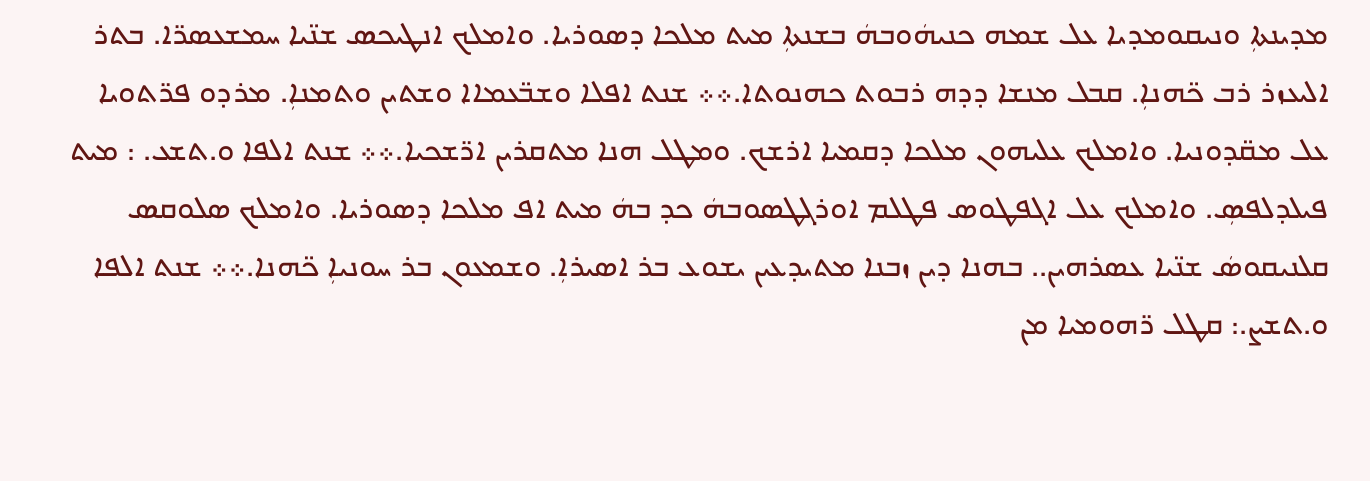ܡܕܝܢܬܐܼ ܘܢܝܩܘܡܕܝܐ ܥܠ ܫܡܗ ܟܢܝܗܿܘܒܗܿ ܒܫܢܬܐܼ ܡܝܬ ܡܠܟܐ ܕܣܘܪܝܐ. ܘܐܡܠܟ ܐܢܛܝܟܣ ܫܢ̈ܝܐ ܚܡܫܥܣܪ̈ܐ. ܒܬܪ ܐܠܝܥܙܪ ܪܒ ܟ̈ܗܢܐܼ. ܩܒܠ ܡܢܫܐ ܕܕܗ ܪܒܘܬ ܟܗܢܘܬܐ.܀܀ ܫܢܬ ܐܦܠܐ ܘܫܒ̈ܥܡܐܐ ܘܫܬܝܢ ܘܬܡܢܐܼ. ܡܪܕܘ ܦܪ̈ܬܘܝܐ ܥܠ ܡܩ̈ܕܘܢܝܐ. ܘܐܡܠܟ ܥܠܝܗܘܢ ܡܠܟܐ ܕܩܡܝܐ ܐܪܫܟ. ܘܡܛܠ ܗܢܐ ܡܬܩܪܝܢ ܐܪ̈ܫܟܝܐ.܀܀ ܫܢܬ ܐܠܦܐ ܘ.ܬܫܥ. : ܡܝܬ ܦܝܠܕܠܦܣܼ. ܘܐܡܠܟ ܥܠ ܐܓܦܛܘܣ ܦܛܠܡ ܐܘܪܓܛܣܘܒܗܿ ܟܕ ܒܗܿ ܡܝܬ ܐܦ ܡܠܟܐ ܕܣܘܪܝܐ. ܘܐܡܠܟ ܣܠܘܩܣ ܩܠܢܝܩܘܣܿ ܫܢ̈ܝܐ ܥܣܪܗܝܢ.. ܒܗܢܐ ܕܝܢ ܙܒܢܐ ܡܬܝܕܥܝܢ ܝܫܘܥ ܒܪ ܐܣܝܪܐܼ. ܘܫܡܥܘܢ ܒܪ ܚܘܢܝܐܼ ܟ̈ܗܢܐ.܀܀ ܫܢܬ ܐܠܦܐ ܘ.ܬܫܨ.: ܩܛܠ ܪ̈ܗܘܡܝܐ ܡܢ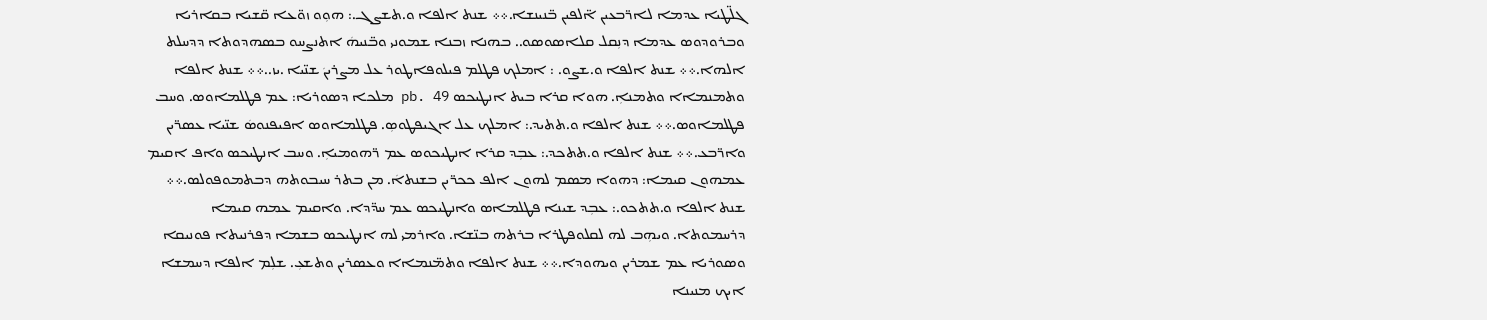ܓܠ̈ܛܝܐ ܥܕܡܐ ܠܐܪ̈ܒܥܝܢ ܐ̈ܠܦܝܢ ܒ̈ܢܝܢܫܐ.܀܀ ܫܢܬ ܐܠܦܐ ܘ.ܬܫܨܓ.: ܗܘܼܘ ܙܘ̈ܥܐ ܩ̈ܫܝܐ ܒܩܐܪܝܐ ܘܒܪܘܕܘܣ ܥܕܡܐ ܕܢܼܩܠ ܩܠܐܣܘܣܘ.. ܒܗܢܐ ܙܒܢܐ ܫܡܘܢܝ ܘܒ̈ܢܝܗܿ ܐܬܢܨܚܘ ܒܣܗܕܘܬܐ ܕܕܚܠܬ ܐܠܗܐ.܀܀ ܫܢܬ ܐܠܦܐ ܘ.ܫܨܘ. : ܐܡܠܟ ܦܛܠܡ ܦܝܠܘܦܐܛܘܪ ܥܠ ܡܨܪܝܢܿ ܫܢ̈ܝܐ .ܝܙ..܀܀ ܫܢܬ ܐܠܦܐ ܘܬܡܢܡܐܐ ܘܬܡܢܐܼ. ܗܘܐ ܩܪܐ ܒܝܬ ܐܢܛܝܟܣ pb. 49 ܡܠܟܐ ܕܣܘܪܝܐ: ܥܡ ܦܛܠܡܐܘܣ. ܘܚܒ ܦܛܠܡܐܘܣ.܀܀ ܫܢܬ ܐܠܦܐ ܘ.ܬܬܝܕ.: ܐܡܠܟ ܥܠ ܐܓܝܦܛܘܣܼ. ܦܛܠܡܐܘܣ ܐܦܝܦܢܘܣܿ ܫܢ̈ܝܐ ܥܣܪ̈ܝܢ ܘܐܪ̈ܒܥ.܀܀ ܫܢܬ ܐܠܦܐ ܘ.ܬܬܟܕ.: ܥܒܼܕ ܩܪܐ ܐܢܛܝܟܘܣ ܥܡ ܪ̈ܗܘܡܝܐܼ. ܘܚܒ ܐܢܛܝܟܣ ܘܐܦ ܐܩܝܡ ܥܡܗܘܢ ܩܝܡܐ: ܕܗܘܐ ܡܣܡ ܠܗܘܢ ܐܠܦ ܟܟܪ̈ܝܢ ܒܫܢܬܐܿ. ܡܢ ܒܬܪ ܚܝܒܘܬܗ ܕܒܬܡܘܦܘܠܣ.܀܀ ܫܢܬ ܐܠܦܐ ܘ.ܬܬܟܘ.: ܥܒܼܕ ܫܝܢܐ ܦܛܠܡܐܣ ܘܐܢܛܝܟܣ ܥܡ ܚܕ̈ܕܐ. ܘܐܩܝܡ ܥܡܗ ܩܝܡܐ ܕܪܚܡܘܬܐ. ܘܝܗܼܒ ܠܗ ܠܩܠܘܦܛܪܐ ܒܪܬܗ ܒܢ̈ܫܐ. ܘܐܪܡܝ ܠܗ ܐܢܛܝܟܣ ܒܫܡܐ ܕܦܪܢܝܬܐ ܦܘܢܝܩܐ ܘܣܘܪܝܐ ܥܡ ܫܡܪܝܢ ܘܝܗܘܕܐ.܀܀ ܫܢܬ ܐܠܦܐ ܘܬܡ̈ܢܡܐܐ ܘܥܣܪܝܢ ܘܬܫܥܼ. ܫܠܼܡ ܐܠܦܐ ܕܚܡܫܐ ܐܝܟ ܡܢܝܢܐ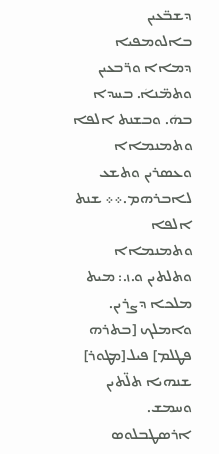ܕܫܒ̈ܥܝܢ ܒܐܠܘܡܦܝܐ ܕܡܐܐ ܘܪ̈ܒܥܝܢ ܘܬܡ̈ܢܐܿ. ܒܚܕܐ ܒܗܿ. ܘܒܫܢܬ ܐܠܦܐ ܘܬܡܢܡܐܐ ܘܥܣܪܝܢ ܘܬܫܥ ܠܐܒܪܗܡ.܀܀ ܫܢܬ ܐܠܦܐ ܘܬܡܢܡܐܐ ܘܬܠܬܝܢ ܘ.ܙ.: ܡܝܬ ܡܠܟܐ ܕܨܪܝܢ. ܘܐܡܠܟ [ܒܬܪܗ ܦܛܠܡ] ܦܝܠ[ܡܛܘܪ] ܫܢܗܝܐ ܬܠ̈ܬܝܢ ܘܚܡܫ. ܐܪܣܛܒܠܘܣ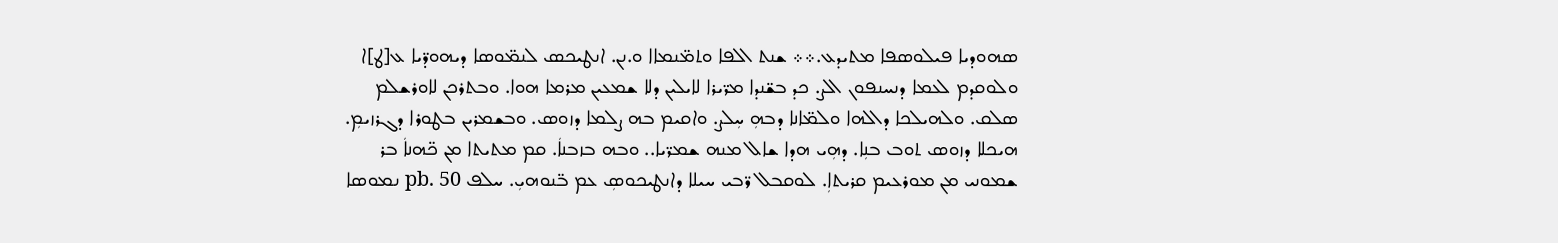ܣܗܘܕܝܐ ܦܝܠܘܣܦܐ ܡܬܝܕܥ.܀܀ ܫܢܬ ܐܠܦܐ ܘܬܡ̈ܢܡܐܐ ܘ.ܢܢ. ܐܢܛܝܟܣ ܠܢܡ̈ܘܣܐ ܕܝܗܘܕ̈ܝܐ ܥ[ܛ]ܐ ܘܠܘܩܕܡ ܠܥܡܐ ܕܢܚܢܦܘܢ ܐܠܨ. ܟܕ ܒܫ̈ܢܕܐ ܡܪ̈ܝܪܐ ܠܐܝܠܝܢ ܕܠܐ ܫܡܥܝܢ ܡܪܡܐ ܗܘܐ. ܘܒܬܪܟܢ ܠܐܘܪܫܠܡ ܣܠܩ. ܘܠܗܝܠܟܐ ܕܐܠܗܐ ܘܠܡ̈ܐܢܐ ܕܒܗܼ ܚܼܠܨ. ܘܐܩܝܡ ܒܗ ܨܠܡܐ ܕܙܘܣ. ܘܒܫܡܪܝܢ ܒܛܘܪܐ ܕܓܪܙܝܡܼ. ܗܝܟܠܐ ܕܙܘܣ ܬܘܒ ܒܢܼܐ. ܕܗܼܝ ܗܕܐ ܫܐܠ ܡܢܗ ܫܡܪ̈ܝܐ.. ܘܒܗ ܒܙܒܢܐܿ. ܩܡ ܡܬܝܬܐ ܡܢ ܟ̈ܗܢܐܿ ܒܪ ܫܡܘܢܝ ܡܢ ܡܘܪܥܝܡ ܩܪܝܬܐܼ. ܠܘܩܒܠ ܪ̈ܒܝ ܚܝܠܐ ܕܐܢܛܝܟܘܣܼ ܥܡ ܒ̈ܢܘܗܝܼ. ܚܠܦ pb. 50 ܢܡܘܣܐ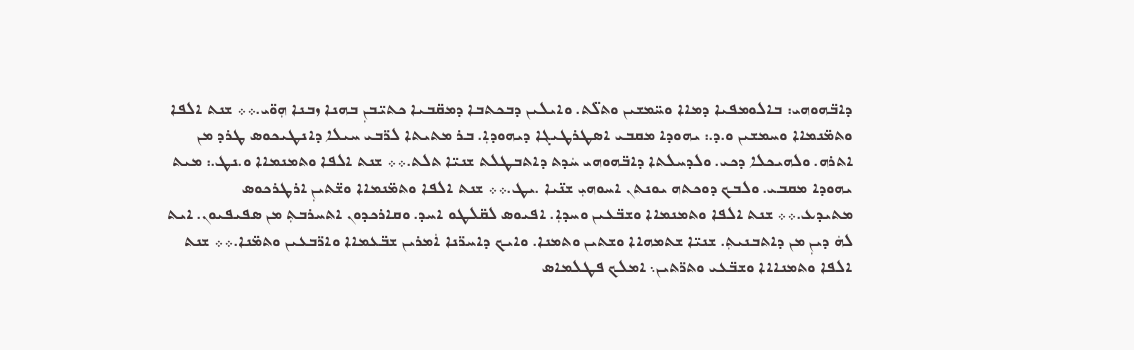ܕܐܒ̈ܗܘܗܝ: ܒܐܠܘܡܦܝܐ ܕܡܐܐ ܘܚ̈ܡܫܝܢ ܘܬܠ̈ܬ. ܘܐܝܠܝܢ ܕܒܟܬܒܐ ܕܡܩ̈ܒܝܐ ܟܬܝ̈ܒܢܼ ܒܗܢܐ ܙܒܢܐ ܗܼܘ̈ܝ.܀܀ ܫܢܬ ܐܠܦܐ ܘܬܡ̈ܢܡܐܐ ܘܚܡܫܝܢ ܘ.ܕ.: ܝܗܘܕܐ ܡܩܒܝ ܐܣܛܪܛܝܓܐ ܕܝܗܘܕܐܼ. ܒܪ ܡܬܝܬܐ ܠܪ̈ܒܝ ܚܝܠܐ ܕܐܢܛܝܟܘܣ ܛܪܕ ܡܢ ܐܬܪܗ. ܘܠܗܝܟܠܐ ܕܟܝ. ܘܠܕܚܠܬܐ ܕܐܒ̈ܗܘܗܝ ܚܿܕܬ ܕܐܬܒܛܠܬ ܫܢܝ̈ܐ ܬܠܬ.܀܀ ܫܢܬ ܐܠܦܐ ܘܬܡܢܡܐܐ ܘ.ܢܛ.: ܡܝܬ ܝܗܘܕܐ ܡܩܒܝ. ܘܠܒܟ ܕܘܟܬܗ ܝܘܢܬܢ ܐܚܘܗܝܼ ܫܢ̈ܝܐ .ܝܛ.܀܀ ܫܢܬ ܐܠܦܐ ܘܬܡ̈ܢܡܐܐ ܘܫ̈ܬܝܢܼ ܐܪܛܪܟܘܣ ܡܬܝܕܥ.܀܀ ܫܢܬ ܐܠܦܐ ܘܬܡܢܡܐܐ ܘܫܒ̈ܥܝܢ ܘܚܕܐܼ. ܐܦܝܘܣ ܠܩ̈ܠܛܘ ܐܚܕ. ܘܩܐܪܟܕܘܢ ܐܬܚܪܒܬܼ ܡܢ ܣܦܝܦܝܘܢ. ܐܝܬ ܠܗܿ ܕܝܢܼ ܡܢ ܕܐܬܒܢܝܬܼ. ܫܢܝ̈ܐ ܫܬܡܗܐܐ ܘܫܬܝܢ ܘܬܡܢܐ. ܘܐܝܟ ܕܐܚܪ̈ܢܐ ܐܿܡܪܝܢ ܫܒ̈ܥܡܐܐ ܘܐܪ̈ܒܥܝܢ ܘܬܡ̈ܢܐ.܀܀ ܫܢܬ ܐܠܦܐ ܘܬܡܢܐܐܐ ܘܫܒ̈ܥܝ ܘܬܪ̈ܬܝܢ܆ ܐܡܠܟ ܦܛܠܡܐܣ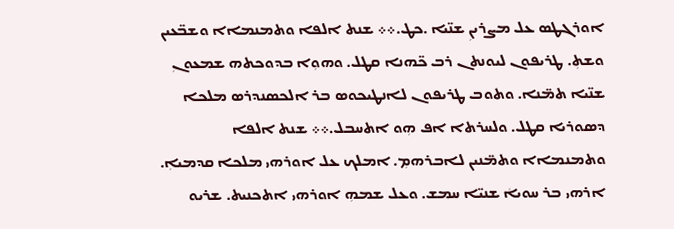ܐܘܪܓܛܣ ܥܠ ܡܨܪܝܢܼ ܫܢ̈ܝܐ .ܟܛ.܀܀ ܫܢܬ ܐܠܦܐ ܘܬܡܢܡܐܐ ܘܫܒ̈ܥܝܢ ܘܫܬܼ. ܛܪܝܦܘܢ ܠܝܘܢܬܢ ܪܒ ܟ̈ܗܢܐ ܩܛܠ. ܘܗܘܼܐ ܒܕܘܟܬܗ ܫܡܥܘܢܼ ܫܢ̈ܝܐ ܬܡ̈ܢܐ. ܘܬܘܒ ܛܪܝܦܘܢ ܠܐܢܛܝܟܘܣ ܒܪ ܐܠܟܣܢܕܪܣ ܡܠܟܐ ܕܣܘܪܝܐ ܩܛܠ. ܘܠܚܪܬܐ ܐܦ ܗܼܘ ܐܬܚܒܠ.܀܀ ܫܢܬ ܐܠܦܐ ܘܬܡܢܡܐܐ ܘܬܡ̈ܢܝܢ ܠܐܒܪܗܡܼ. ܐܡܠܟ ܥܠ ܐܘܪܗܝ ܡܠܟܐ ܩܕܡܝܐܼ. ܐܪܗܝ ܒܪ ܚܘܝܐܿ ܫܢܝ̈ܐ ܚܡܫ. ܘܥܠ ܫܡܗܼ ܐܘܪܗܝ ܐܬܟܢܝܬ. ܫܪܝܘ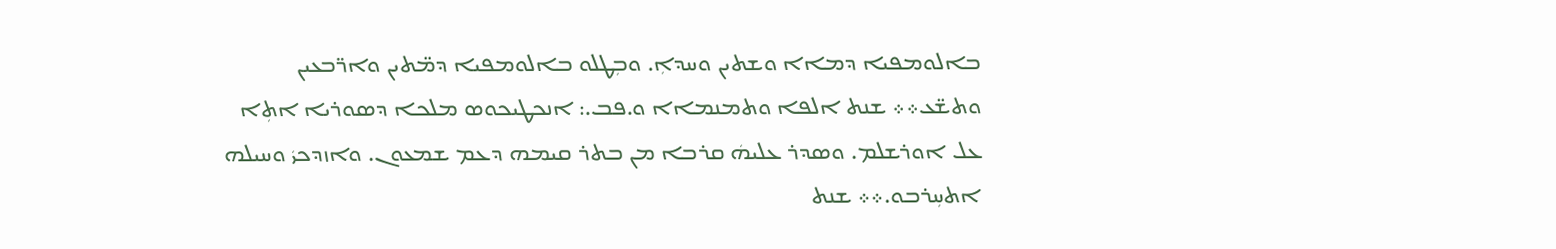ܒܐܠܘܡܦܝܐ ܕܡܐܐ ܘܫܬܝܢ ܘܚܕܐܼ. ܘܒܼܛܠܘ ܒܐܠܘܡܦܝܐ ܕܡ̈ܬܝܢ ܘܐܪ̈ܒܥܝܢ ܘܬܫ̈ܥ܀܀ ܫܢܬ ܐܠܦܐ ܘܬܡܢܡܐܐ ܘ.ܦܒ.: ܐܢܟܛܝܟܘܣ ܡܠܟܐ ܕܣܘܪܝܐ ܐܬܼܐ ܥܠ ܐܘܪܫܠܡ. ܘܣܕܪ ܥܠܝܗܿ ܩܪܒܐ ܡܢ ܒܬܪ ܩܝܡܗ ܕܥܡ ܫܡܥܘܢ. ܘܐܙܕܟܝܿ ܘܚܝܠܗ ܐܬܚܼܪܒܘ.܀܀ ܫܢܬ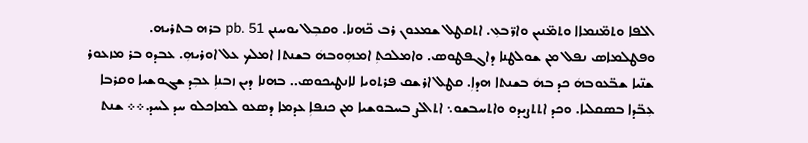ܐܠܦܐ ܘܬܡ̈ܢܡܐܐ ܘܬܡ̈ܢܝܢ ܘܐܪ̈ܒܥܼ. ܐܬܩܛܠ ܫܡܥܘܢ ܪܒ ܟ̈ܗܢܐ. ܘܩܒܼܠ ܝܘܚܢܢ pb. 51 ܒܪܗ ܒܬܪܝܗ. ܘܦܛܠܡܐܣ ܢܦܠ ܡܢ ܫܘܠܛܢܐ ܕܐܓܦܛܘܣ. ܘܐܡܠܟܬܼ ܐܡܗܼܘܒܗܿ ܒܫܢܬܐ ܐܡܠܟ ܥܠ ܐܘܪܝܗܼ. ܥܒܕܘ ܒܪ ܡܙܥܘܪ ܫܢ̈ܝܐ ܫܒ̈ܥܘܒܗܿ ܟܕ ܒܗܿ ܒܫܢܬܐ ܗܕܐܼ. ܩܛܠ ܐܪܫܩ ܦܪܬܘܝܐ ܠܐܢܛܝܟܘܣ.. ܒܗܢܐ ܕܝܢ ܙܒܢܐܼ ܥܒܼܕ ܫܓܘܫܝܐ ܘܩܪܒܐ ܥܼܒ̈ܕܐ ܒܣܩܠܝܐ. ܘܟܕ ܐܬܬܨܝܕܘ ܘܐܬܚܒܫܘ܆ ܐܬܐܠܨ ܒܚܒܘܫܝܐ ܡܢ ܟܢܦܐܼ ܥܕܡܐ ܕܣܥܘ ܠܡܐܟܠܘ ܚܕ ܠܚܕ.܀܀ ܫܢܬ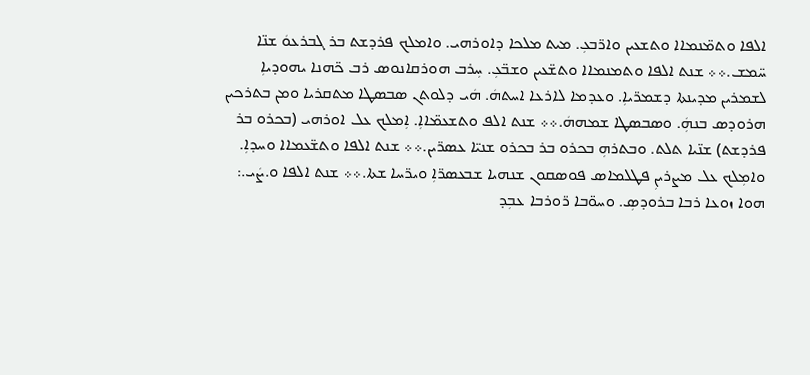ܐܠܦܐ ܘܬܡ̈ܢܡܐܐ ܘܬܫܥܝܢ ܘܐܪ̈ܒܥܼ. ܡܝܬ ܡܠܟܐ ܕܐܘܪܗܝ. ܘܐܡܠܟ ܦܪܕܫܬ ܒܪ ܓܒܪܥܘܿ ܫܢ̈ܐ ܚ̈ܡܫ.܀܀ ܫܢܬ ܐܠܦܐ ܘܬܡܢܡܐܐ ܘܬܫ̈ܥܝܢ ܘܫܒ̈ܥܼ. ܚܼܪܒ ܗܘܪܩܐܢܘܣ ܪܒ ܟ̈ܗܢܐ ܝܗܘܕܝܐܼ ܠܫܡܪܝܢ ܡܕܝܢܬܐ ܕܫܡܪ̈ܝܐܼ. ܘܥܕܡܐ ܠܐܪܥܐ ܐܚܬܗܿ. ܗܿܝ ܕܠܘܬܢ ܣܒܣܛܐ ܡܬܩܪܝܐ ܘܡܢ ܒܬܪܟܝܢ ܗܪܘܕܣ ܒܢܗܼܿ. ܘܣܒܣܛܐ ܫܡܗܗܿ.܀܀ ܫܢܬ ܐܠܦ ܘܬܫܥܡ̈ܐܐܼ. ܐܼܡܠܟ ܥܠ ܐܘܪܗܝ (ܒܟܪܘ ܒܪ ܦܪܕܫܬ) ܫܢ̈ܝܐ ܬܠܬ. ܘܒܬܪܗܼ ܒܟܪܘ ܒܪ ܒܟܪܘ ܫܢܝ̈ܐ ܥܣܪ̈ܝܢ.܀܀ ܫܢܬ ܐܠܦܐ ܘܬܫ̈ܥܡܐܐ ܘܚܕܐܼ. ܘܐܡܼܠܟ ܥܠ ܡܨܪܝܢܼ ܦܛܠܡܐܣ ܦܘܣܩܘܢ ܫܢܗܝܐ ܫܒܥܣܪ̈ܐܼ ܘܝܪ̈ܚܐ ܫܬܐ.܀܀ ܫܢܬ ܐܠܦܐ ܘ.ܨܿܝ.: ܗܘܐ ܙܘܥܐ ܪܒܐ ܒܪܘܕܣܼ. ܘܚܘ̈ܒܐ ܪ̈ܘܪܒܐ ܥܒܼܕ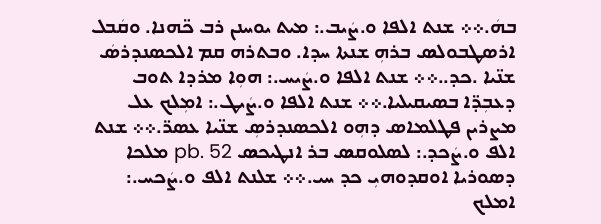ܒܗܿ.܀܀ ܫܢܬ ܐܠܦܐ ܘ.ܨܿܝܒ.: ܡܝܬ ܝܘܚܢܢ ܪܒ ܟ̈ܗܢܐ. ܘܩܿܒܠ ܐܪܣܛܒܘܠܣ ܒܪܗܼ ܫܢܬܐ ܚܕܐ. ܘܒܬܪܗ ܩܡ ܐܠܟܣܢܕܪܣܿ ܫܢ̈ܝܐ .ܟܕ..܀܀ ܫܢܬ ܐܠܦܐ ܘ.ܨܿܝܚ.: ܗܘܼܐ ܡܪܕܐ ܬܘܒ ܕܥܒܼܕ̈ܐ ܒܣܝܩܝܠܝܐ.܀܀ ܫܢܬ ܐܠܦܐ ܘ.ܨܿܝܛ.: ܐܡܼܠܟ ܥܠ ܡܨܪܝܢ ܦܛܠܡܐܣ ܕܗܼܘ ܐܠܟܣܢܕܪܣܼ ܫܢ̈ܝܐ ܥܣܪ̈.܀܀ ܫܢܬ ܐܠܦ ܘ.ܨܿܟܕ.: ܠܣܠܘܩܣ ܒܪ ܐܢܛܝܟܣ pb. 52 ܡܠܟܐ ܕܣܘܪܝܐ ܐܘܩܕܘܗܝܼ ܟܕ ܚܝ.܀܀ ܫܠܢܬ ܐܠܦ ܘ.ܨܿܟܚ.: ܐܡܠܟ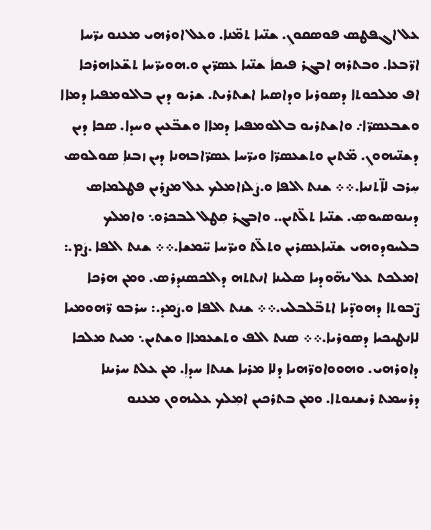ܥܠ ܐܓܦܛܣ ܦܘܣܩܘܢܼ. ܫܢ̈ܝܐ ܬܡ̈ܢܐ. ܘܥܠ ܐܘܪܗܝ ܡܥܢܘ ܝܪ̈ܚܐ ܐܪ̈ܒܥܐ. ܘܒܬܪܗ ܐܒܓܪ ܦܝܩܐܿ ܫܢ̈ܝܐ ܥܣܪ̈ܝܢ ܘ.ܗܘܝܪ̈ܚܐ ܬܫ̈ܥܐܗܪܟܐ ܐܦ ܡܠܟܘܬܐ ܕܣܘܪܝܐ ܘܕܐܣܝܐ ܐܫܬܪܝܬ. ܫܪܝܘ ܕܝܢ ܒܐܠܘܡܦܝܐ ܕܡܐܐ ܘܫܒܥܣܪ̈ܐ܇ ܘܐܫܬܪܝܘ ܒܐܠܘܡܦܝܐ ܕܡܐܐ ܘܫܒ̈ܥܝܢ ܘܚܕܐ. ܣܟܐ ܕܝܢ ܕܫܢ̈ܝܗܘܢܼ. ܡ̈ܬܝܢ ܘܬܫܥܣܪ̈ܐ ܘܝܪ̈ܚܐ ܥܣܪ̈ܐܒܗܢܐ ܕܝܢ ܙܒܢܐܼ ܣܘܠܘܣ ܚܼܪܒ ܠܐ̈ܬܢܝܐ.܀܀ ܫܢܬ ܐܠܦܐ ܘ.ܨܿܠܙܐܡܠܟ ܥܠ ܡܨܪܝܢ ܦܛܠܡܐܣ ܕܝܢܘܣܝܘܣܼ. ܫܢ̈ܝܐ ܬܠ̈ܬܝܢ.. ܘܐܒܓܪ ܩܼܛܠ ܠܒܟܪܘ܆ ܘܐܡܠܟ ܒܠܚܘܕܘܗܝ ܫܢ̈ܝܐܥܣܪܝܢ ܘܬܠ̈ܬ ܘܝܪ̈ܚܐ ܚ̈ܡܫܐ.܀܀ ܫܢܬ ܐܠܦܐ .ܨܿܡ.: ܐܡܠܟܬ ܥܠ ܝܗ̈ܘܕܝܐ ܣܠܝܢܐ ܐܢܬܬܗ ܕܐܠܟܣܢܕܪܣ. ܘܡܢ ܗܪܟܐ ܨ̈ܒܘܬܐ ܕܗܘܕ̈ܝܐ ܐܬܒ̈ܠܒܠܝ.܀܀ ܫܢܬ ܐܠܦܐ ܘ.ܨܿܡܕ.: ܚܪܒܘ ܪ̈ܗܘܡܝܐ ܠܐܢܛܝܟܝܐ ܕܣܘܪܝܐ.܀܀ ܣܢܬ ܐܠܦ ܘܬܫܥܡܐܐ ܘܫܬܝܢ܆ ܡܝܬ ܡܠܟܐ ܕܐܘܪܗܝ. ܘܗܘܘܐܘܪ̈ܗܝܐ ܕܠܐ ܡܪܝܐ ܫܢܬܐ ܚܕܐܼ. ܡܢ ܥܠܬ ܚܪܝܢܐ ܕܪܚܡܬ ܪܝܫܢܘܬܐ. ܘܡܢ ܒܬܪܟܝܢ ܐܡܼܠܟ ܥܠܝܗܘܢ ܡܥܢܘ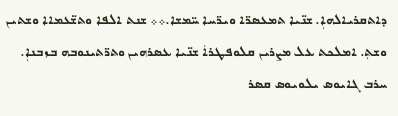ܕܐܬܩܪܝܐܠܗܐܼ. ܫܢ̈ܝܐ ܬܡܥܣܪ̈ܐ ܘܝܪ̈ܚܐ ܚ̈ܡܫܐ.܀܀ ܫܢܬ ܐܠܦܐ ܘܬܫ̈ܥܡܐܐ ܘܫܬܝܢ ܘܫܬܼ. ܐܡܠܟܬ ܥܠ ܡܨܪܝܢ ܩܠܘܦܛܪܐܿ ܫܢ̈ܝܐ ܥܣܪܗܝܢ ܘܬܪ̈ܬܝܢܘܒܗ ܒܙܒܢܐܼ. ܚܪܒ ܓܐܝܘܣ ܝܠܘܝܘܣ ܩܣܪ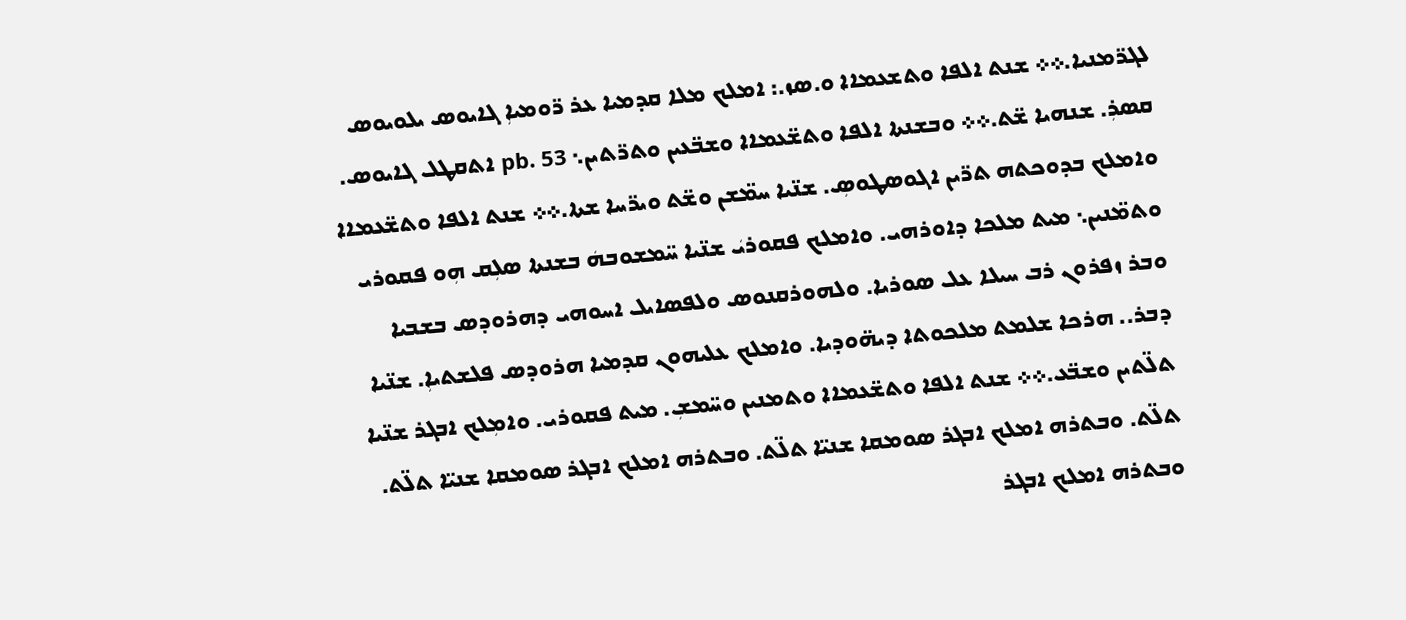ܠܓܪ̈ܡܢܝܐ.܀܀ ܫܢܬ ܐܠܦܐ ܘܬܫܥܡܐܐ ܘ.ܣܙ.: ܐܡܠܟ ܡܠܐ ܩܕܡܝܐ ܥܪ ܪ̈ܘܡܝܐܼ ܓܐܝܘܣ ܝܠܘܝܘܣ ܩܣܪܼ. ܫܢܗܝܐ ܫ̈ܬ.܀܀ ܘܒܫܢܬܐ ܐܠܦܐ ܘܬܫ̈ܥܡܐܐ ܘܫܒ̈ܥܝܢ ܘܬܪ̈ܬܝܢ܆ pb. 53 ܐܬܩܛܠ ܓܐܝܘܣ. ܘܐܡܠܟ ܒܕܘܟܬܗ ܬܪ̈ܝܢ ܐܓܘܣܛܘܣܼ. ܫܢ̈ܝܐ ܚܡ̈ܫܢ ܘܫ̈ܬ ܘܝܪ̈ܚܐ ܫܬܐ.܀܀ ܫܢܬ ܐܠܦܐ ܘܬܫ̈ܥܡܐܐ ܘܬܡ̈ܢܝܢ܆ ܡܝܬ ܡܠܟܐ ܕܐܘܪܗܝ. ܘܐܡܠܟ ܦܩܘܪܝܿ ܫܢ̈ܝܐ ܚ̈ܡܫܘܒܗܿ ܒܫܢܬܐ ܣܠܼܩ ܗܼܘ ܦܩܘܪܝ ܘܒܪ ܙܦܪܘܢ ܪܒ ܚܝܠܐ ܥܠ ܣܘܪܝܐ. ܘܠܗܘܪܩܢܘܣ ܘܠܦܣܐܝܠ ܐܚܘܗܝ ܕܗܪܘܕܣ ܒܫܒܝܐ ܕܒܪ.. ܗܪܟܐ ܫܠܡܬ ܡܠܟܘܬܐ ܕܝܗ̈ܘܕܝܐ. ܘܐܡܠܟ ܥܠܝܗܘܢ ܩܕܡܝܐ ܗܪܘܕܣ ܦܠܫܬܝܐܼ. ܫܢ̈ܝܐ ܬܠ̈ܬܝܢ ܘܫܒ̈ܥ.܀܀ ܫܢܬ ܐܠܦܐ ܘܬܫ̈ܥܡܐܐ ܘܬܡܢܝܢ ܘܚ̈ܡܫܼ. ܡܝܬ ܦܩܘܪܝ. ܘܐܡܼܠܟ ܐܒܓܪ ܫܢ̈ܝܐ ܬܠ̈ܬ. ܘܒܬܪܗ ܐܡܠܟ ܐܒܓܪ ܣܘܡܩܐ ܫܢܝ̈ܐ ܬܠ̈ܬ. ܘܒܬܪܗ ܐܡܠܟ ܐܒܓܪ ܣܘܡܩܐ ܫܢܝ̈ܐ ܬܠ̈ܬ. ܘܒܬܪܗ ܐܡܠܟ ܐܒܓܪ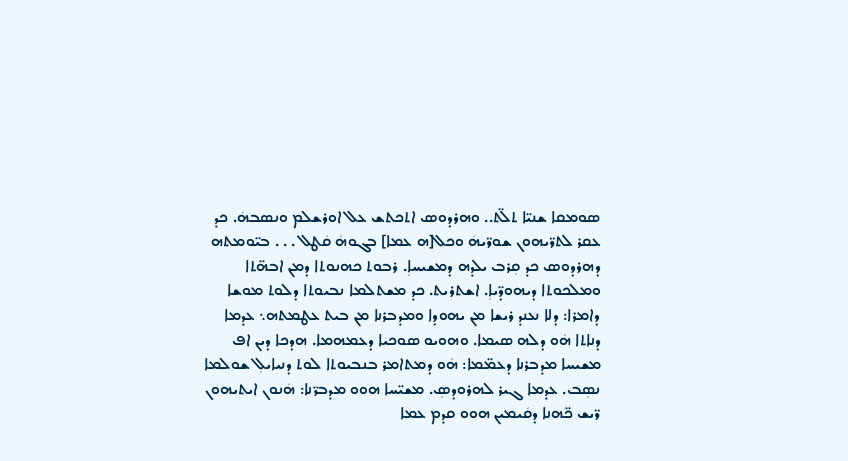ܣܘܡܩܐ ܫܢܝ̈ܐ ܬܠ̈ܬ.. ܘܗܪܕܘܣ ܐܬܟܬܫ ܥܠ ܐܘܪܫܠܡ ܘܢܣܒܗܿ. ܟܕ ܥܩܪ ܠܬܪ̈ܝܗܘܢ ܫܘܪ̈ܝܗܿ ܘܟܠ[ܗ ܥܡܐ] ܒܓܘܗܿ ܩܿܛܠ . . . ܒܝ̈ܘܡܬܗ ܕܗܪܕܘܣ ܟܕ ܩܼܪܒ ܝܠܕܗ ܕܡܫܝܚܐܼ. ܪܒܘܬ ܟܗܢܘܬܐ ܕܡܢ ܐܒܗ̈ܬܐ ܘܡܠܟܘܬܐ ܕܝܗܘܕ̈ܝܐܼ. ܐܫܬܪܝܬ. ܟܕ ܡܫܬܠܡܐ ܢܒܝܘܬܐ ܕܠܘܬ ܡܘܫܐ ܕܐܡܪܐ: ܕܠܐ ܢܥܢܕ ܪܝܫܐ ܡܢ ܝܗܘܕܐ ܘܡܕܒܪܢܐ ܡܢ ܒܝܬ ܥܛܡܬܗ܆ ܥܕܡܐ ܕܢܐܬܐ ܗܿܘ ܕܠܗ ܣܝܡܐ. ܘܗܘܝܘ ܣܘܟܝܐ ܕܥܡܗܡܐ. ܗܕܟܐ ܕܝܢ ܐܦ ܡܫܝܚܐ ܡܕܒܪܢܐ ܕܥܡ̈ܡܐ: ܗܿܘ ܕܡܬܐܡܪ ܒܢܒܝܘܬܐ ܠܘܬ ܕܢܝܐܝܠܼ ܫܘܠܡܐ ܢܣܼܒ. ܥܕܡܐ ܓܝܪ ܠܗܪܘܕܣܼ. ܡܫܝ̈ܚܐ ܗܘܘ ܡܕܒܪ̈ܢܐ: ܗܿܢܘܢ ܐܝܬܝܗܘܢ ܪ̈ܝܫ ܟ̈ܗܢܐ ܕܩܿܝܡܝܢ ܗܘܘ ܩܕܡ ܥܡܐ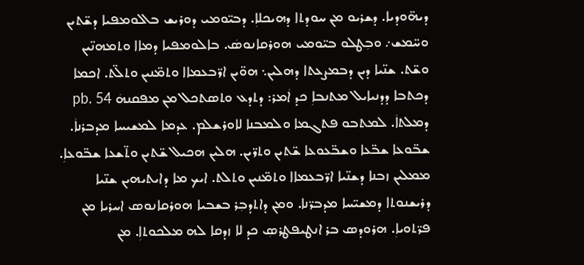ܕܝܗ̈ܘܕܝܐ. ܕܫܪܝܘ ܡܢ ܚܘܕܬܐ ܕܗܝܟܠܐܼ. ܕܒܝ̈ܘܡܝ ܕܘܪܝܫ ܒܐܠܘܡܦܝܐ ܕܫ̈ܬܝܢ ܘܚ̈ܡܫ܇ ܘܒܼܛܠܘ ܒܝ̈ܘܡܝ ܗܘܪܩܐܢܘܣܿ. ܒܐܠܘܡܦܝܐ ܕܡܐܐ ܘܬܡܗܢ̈ܝܢ ܘܫ̈ܬ. ܫܢ̈ܝܐ ܕܝܢ ܕܒܡܨܥܬܐ ܕܗܠܝܢ܆ ܗܘ̈ܝܢ ܐܪ̈ܒܥܡܐܐ ܘܬܡ̈ܢܝܢ ܘܬܠ̈ܬ. ܐܟܡܐ ܕܟܬܒܐ ܕܕܢܝܐܝܠ ܡܬܢܒܐܼ ܟܕ ܐܿܡܪ: ܕܬܕܥ ܘܬܣܬܟܠ ܡܢ ܡܦܩܢܗܿ pb. 54 ܕܡܠܬܐܿ. ܠܡܬܒܘ ܦܬܓܡܐ ܘܠܡܒܢܐ ܠܐܘܪܫܠܡ. ܥܕܡܐ ܠܡܫܝܚܐ ܡܕܒܪܢܐܿ. ܫܒ̈ܘܥܐ ܫܒ̈ܥܐ ܘܫܒ̈ܥܘܥܐ ܫ̈ܬܝܢ ܘܬܪ̈ܝܢ. ܗܠܝܢ ܗܟܝܠ ܫ̈ܬܝܢ ܘܬ̈ܫܥܐ ܫܒ̈ܘܥܐܼ. ܡܡܠܝܢ ܙܒܢܐ ܕܫܢ̈ܝܐ ܐܪ̈ܒܥܡܐܐ ܘܬܡ̈ܢܝܢ ܘܬܠܬ. ܐܝܟ ܡܐ ܕܐܝܬܝܗܝܢ ܫܢ̈ܝܐ ܕܪܝܫܢܘܬܐ ܕܡܫܝ̈ܚܐ ܡܕܒܪ̈ܢܐ. ܘܡܢ ܕܐܬܕܒܼܪ ܒܫܒܝܐ ܗܘܪܩܐܢܘܣ ܐܚܪܝܐ ܡܢ ܦܪ̈ܬܘܝܐܼ. ܗܪܘܕܣ ܒܪ ܐܢܛܝܦܛܪܣܼ ܟܕ ܠܐ ܙܕܩܐ ܠܗ ܡܠܟܘܬܐܼ. ܡܢ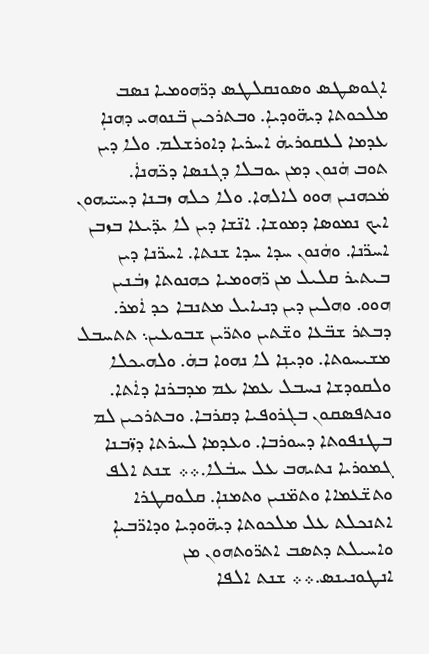ܐܓܘܣܛܣ ܘܣܘܢܩܠܛܣ ܕܪ̈ܗܘܡܝܐ ܢܣܒ ܡܠܟܘܬܐ ܕܝܗ̈ܘܕܝܐܼ. ܘܒܬܪܟܝܢ ܒ̈ܢܘܗܝ ܕܗܢܐܼ ܥܕܡܐ ܠܥܩܘܪܝܗܿ ܐܚܪܝܐ ܕܐܘܪܫܠܡ. ܘܠܐ ܕܝܢ ܬܘܒ ܗܿܢܘܢ ܕܡܢ ܝܘܒܠܐ ܕܓܢܣܐ ܕܟ̈ܗܢܐܿ. ܡܿܟܗܢܝܢ ܗܘܘ ܠܐܠܗܐ. ܘܠܐ ܟܠܗ ܙܒܢܐ ܕܚܝ̈ܝܗܘܢ ܐܝܟ ܢܡܘܣܐ ܕܡܘܫܐ. ܐܢ̈ܫܐ ܕܝܢ ܠܐ ܝܕ̈ܝܥܐ ܒܙܒܢ ܐܚܪ̈ܢܐ. ܘܗܿܢܘܢ ܚܕܐ ܚܕܐ ܫܢܬܐ. ܐܚܪ̈ܢܐ ܕܝܢ ܒܝܬܝܪ ܩܠܝܠ ܡܢ ܪ̈ܗܘܡܝܐ ܟܗܢܘܬܐ ܙܒܿܢܝܢ ܗܘܘ. ܘܗܠܝܢ ܕܝܢ ܕܢܝܐܝܠ ܡܬܢܒܐ ܟܕ ܐܿܡܪ. ܕܒܬܪ ܫܒ̈ܥܐ ܘܫ̈ܬܝܢ ܘܬܪ̈ܝܢ ܫܒܘܥܝܢ܆ ܬܬܚܒܠ ܡܫܝܚܘܬܐ. ܘܕܝܢܼܐ ܠܐ ܢܗܘܐ ܒܗܿ. ܘܠܗܝܟܠܐ ܘܠܩܘܕܫܐ ܢܚܒܠ ܥܡܐ ܥܡ ܡܕܒܪܢܐ ܕܐܿܬܐ. ܘܢܬܦܣܩܘܢ ܒܓܪܘܦܝܐ ܕܩܪܒܐ. ܘܒܬܪܟܝܢ ܠܡ ܒܛܢܦܘܬܐ ܕܚܘܪܒܐ. ܘܥܕܡܐ ܠܚܪܬܐ ܕܙ̈ܒܢܐ ܓܡܘܪܝܐ ܢܬܝܗܒ ܥܠ ܚܒܿܠܐ.܀܀ ܫܢܬ ܐܠܦ ܘܬܫ̈ܥܡܐܐ ܘܬܡ̈ܢܝܢ ܘܬܡܢܐܼ. ܩܠܘܩܛܪܐ ܐܬܢܟܠܬ ܥܠ ܡܠܟܘܬܐ ܕܝܗ̈ܘܕܝܐ ܘܕܐܪ̈ܒܝܐܼ ܘܐܚܝܠܬ ܕܬܣܒ ܐܬܪ̈ܘܬܗܘܢ ܡܢ ܐܢܛܘܢܝܢܣ.܀܀ ܫܢܬ ܐܠܦܐ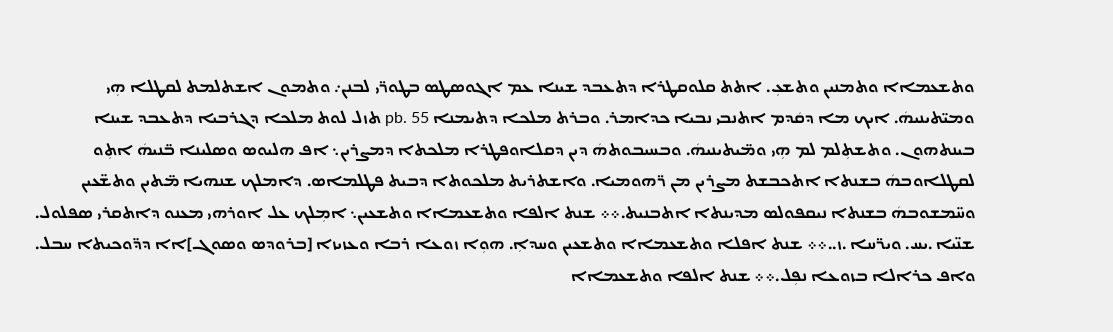ܘܬܫܥܡܐܐ ܘܬܡܢܝܢ ܘܬܫܥܼ. ܐܬܬ ܩܠܘܩܛܪܐ ܕܬܥܒܕ ܫܝܢܐ ܥܡ ܐܓܘܣܛܣ ܒܛܘܪ̈ܝ ܠܒܢܢ܇ ܘܬܡܘܢ ܐܫܬܠܡܬ ܠܩܛܠܐ ܗܼܝ ܘܡܝ̈ܬܝܢܝܗܿ. ܐܝܟ ܡܐ ܕܩܿܕܡ ܐܬܢܒܝ ܢܒܝܐ ܟܕܐܡܪ. ܘܒܪܬ ܡܠܟܐ ܕܬܝܡܢܐ pb. 55 ܬܙܠ ܠܘܬ ܡܠܟܐ ܕܓܪܒܝܐ ܕܬܥܒܕ ܫܝܢܐ ܒܝܢܬܗܘܢ. ܘܬܫܬܼܠܡ ܠܡ ܗܼܝ ܘܡ̈ܝܬܝܢܝܗܿ. ܘܒܚܝܒܘܬܗܿ ܕܝܢ ܕܩܠܐܘܦܛܪܐ ܡܠܟܬܐ ܕܡܨܪܝܢ܆ ܐܦ ܗܠܝܘܣ ܘܣܠܝܢܐ ܒ̈ܢܝܗܿ ܐܬܼܘ ܠܩܛܠܐܘܒܗܿ ܒܫܢܬܐ ܐܬܟܒܫܬ ܡܨܪܝܢ ܡܢ ܪ̈ܗܘܡܝܐ. ܘܐܫܬܪܝܬ ܡܠܟܘܬܐ ܕܒܝܬ ܦܛܠܡܐܣ. ܕܐܡܠܟ ܫܢܗܝܐ ܡ̈ܬܝܢ ܘܬܫ̈ܥܝܢ ܘܚ̈ܡܫܘܒܗܿ ܒܫܢܬܐ ܢܝܩܦܘܠܣ ܡܕܝܢܬܐ ܐܬܒܢܝܬ.܀܀ ܫܢܬ ܐܠܦܐ ܘܬܫܥܡܐܐ ܘܬܫܥܝܢ܆ ܐܡܼܠܟ ܥܠ ܐܘܪܗܝ ܡܥܢܘ ܕܐܬܩܪܝ ܣܦܠܘܠ. ܫܢ̈ܝܐ .ܝܚ. ܘܝܪ̈ܚܐ .ܙ..܀܀ ܫܢܬ ܐܦܠܐ ܘܬܫܥܡܐܐ ܘܬܫܥܝܢ ܘܚܕܐܼ. ܗܘܼܐ ܙܘܥܐ ܪܒܐ ܘܥܙܝܙܐ [ܒܪܘܕܣ ܘܣܘܓ]ܐܐ ܕܕ̈ܘܟܝܬܐ ܚܒܠ. ܘܐܦ ܟܪܐܠܐ ܒܙܘܥܐ ܢܦܼܠ.܀܀ ܫܢܬ ܐܠܦܐ ܘܬܫܥܡܐܐ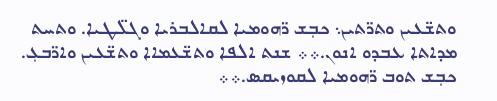ܘܬܫ̈ܥܝܢ ܘܬܪ̈ܬܝܢ܆ ܟܒܼܫ ܪ̈ܗܘܡܝܐ ܠܩܐܠܒܪܝܐ ܘܓܠ̈ܛܝܐ. ܘܬܚܬ ܡܕܐܬܐ ܥܒܕܘ ܐܢܘܢ.܀܀ ܫܢܬ ܐܠܦܐ ܘܬܫ̈ܥܡܐܐ ܘܬܫ̈ܥܝܢ ܘܐܪ̈ܒܥܼ. ܟܒܼܫ ܬܘܒ ܪ̈ܗܘܡܝܐ ܠܩܘܙܝܩܣ.܀܀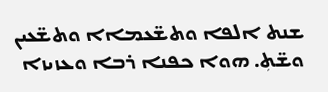ܫܢܬ ܐܠܦܐ ܘܬܫ̈ܥܡܐܐ ܘܬܫ̈ܥܝܢ ܘܫ̈ܬܼ. ܗܘܐ ܟܦܢܐ ܪܒܐ ܘܥܙܝܙܐ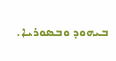ܒܝܗܘܕ ܘܒܣܘܪܝܐ.